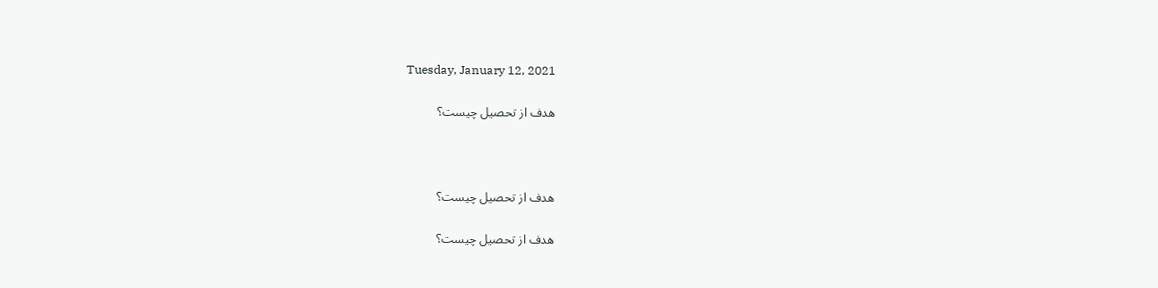Tuesday, January 12, 2021

هدف از تحصیل چیست؟



هدف از تحصیل چیست؟

هدف از تحصیل چیست؟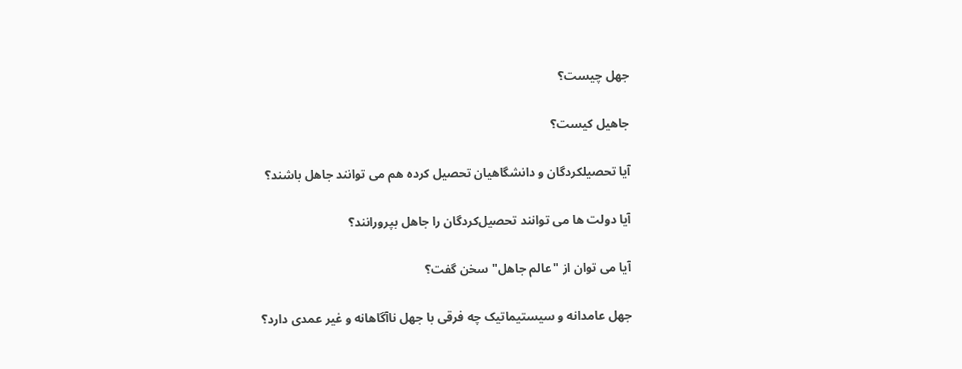جهل چیست؟

جاهیل کیست؟

آیا تحصیلکردگان‌ و دانشگاهیان تحصیل کرده هم می توانند جاهل باشند؟

آیا دولت ها می توانند تحصیل‌کردگان را جاهل بپرورانند؟

آیا می توان از "عالم جاهل" سخن گفت؟

جهل عامدانه‌ و سیستیماتیک چه فرقی با جهل ناآگاهانه و غیر عمدی دارد؟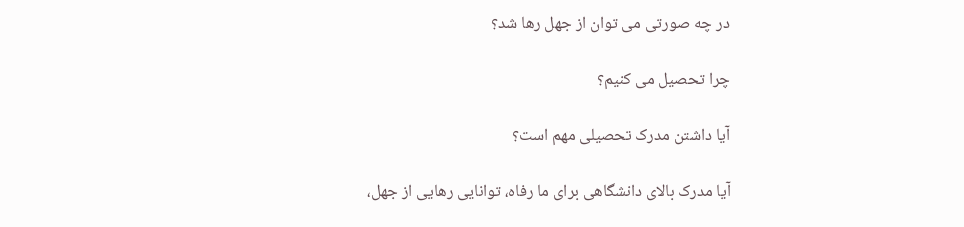در چه صورتی می توان از جهل رها شد؟

چرا تحصیل می کنیم؟

آیا داشتن مدرک تحصیلی مهم است؟

آیا مدرک بالای دانشگاهی برای ما رفاه، توانایی رهایی از جهل،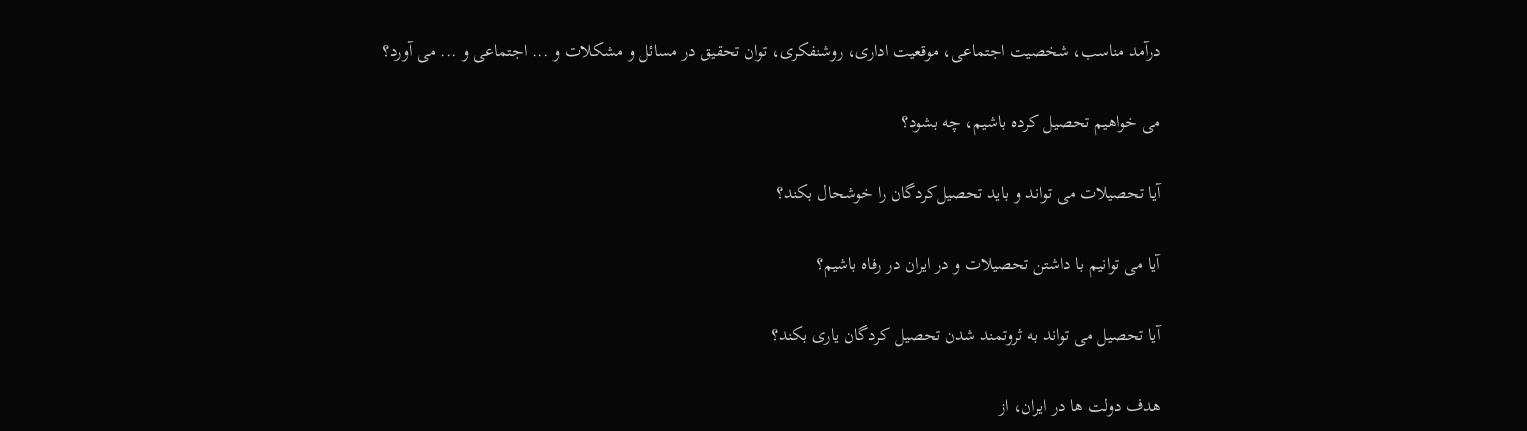درآمد مناسب، شخصیت اجتماعی، موقعیت اداری، روشنفکری، توان تحقیق در مسائل و مشکلات و ... اجتماعی و ... می آورد؟

می خواهیم تحصیل کرده باشیم، چه بشود؟

آیا تحصیلات می تواند و باید تحصیل‌کردگان را خوشحال بکند؟

آیا می توانیم با داشتن تحصیلات و در ایران در رفاه باشیم؟

آیا تحصیل می تواند به ثروتمند شدن‌ تحصیل کردگان یاری بکند؟

هدف دولت ها در ایران، از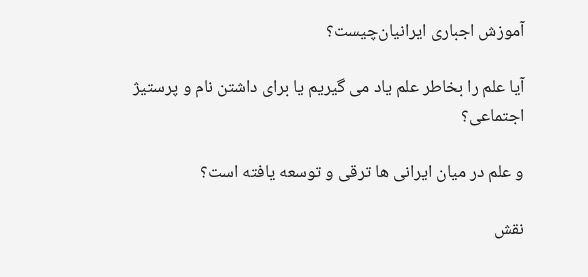آموزش اجباری ایرانیان‌چیست؟

آیا علم را بخاطر علم یاد می گیریم یا برای داشتن نام و پرستیژ اجتماعی؟

و علم در میان ایرانی ها ترقی و توسعه یافته است؟

نقش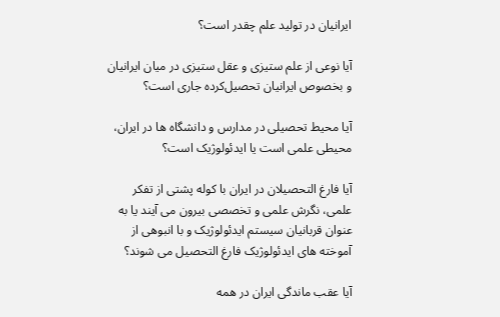ایرانیان در تولید علم چقدر است؟

آیا نوعی از علم ستیزی و عقل ستیزی در میان ایرانیان و بخصوص ایرانیان تحصیل‌کرده جاری است؟

آیا محیط تحصیلی در مدارس و دانشگاه ها در ایران، محیطی علمی است یا ایدئولوژیک است؟

آیا فارغ التحصیلان در ایران با کوله پشتی از تفکر علمی، نگرش علمی و تخصصی بیرون می آیند یا به عنوان قربانیان سیستم ایدئولوژیک و با انبوهی از آموخته های ایدئولوژیک فارغ التحصیل می شوند؟

آیا عقب ماندگی ایران در همه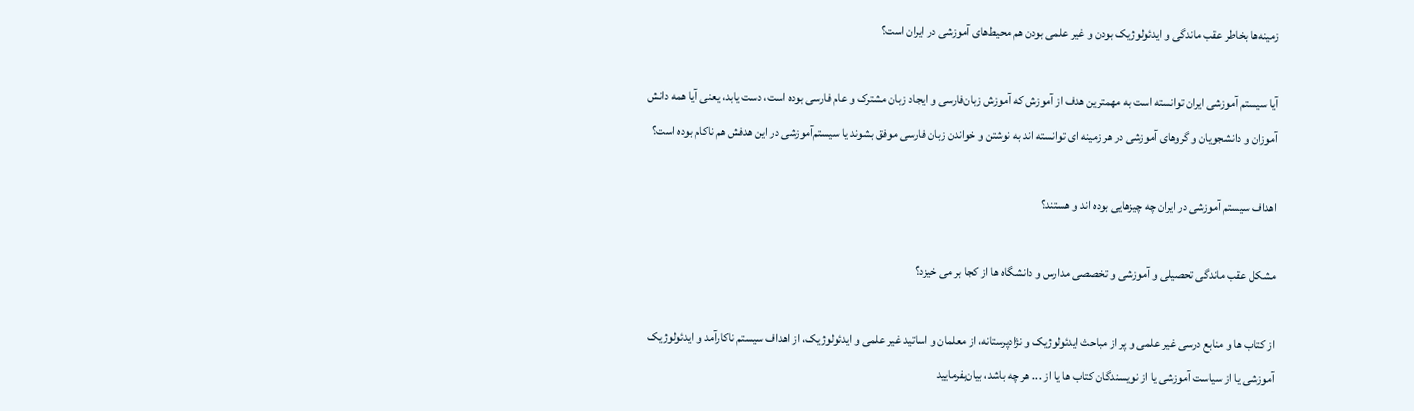زمینه‌ها بخاطر عقب ماندگی و ایدئولوژیک بودن و غیر علمی بودن هم محیط‌های آموزشی در ایران است؟

آیا سیستم آموزشی ایران توانسته است به مهمترین هدف از آموزش که آموزش زبان‌فارسی و ایجاد زبان مشترک و عام فارسی بوده است، دست یابد، یعنی آیا همه دانش آموزان و دانشجویان و گروهای آموزشی در هر زمینه ای توانسته اند به نوشتن و خواندن زبان فارسی موفق بشوند یا سیستم‌آموزشی در این هدفش هم ناکام‌ بوده است؟

اهداف سیستم آموزشی در ایران چه چیزهایی بوده اند و هستند؟

مشکل عقب ماندگی تحصیلی و آموزشی و تخصصی مدارس و دانشگاه ها از کجا بر می خیزد؟

از کتاب ها و منابع درسی غیر علمی و پر از مباحث ایدئولوژیک و نژادپرستانه، از معلمان و اساتید غیر علمی و ایدئولوژیک، از اهداف سیستم ناکارآمد و ایدئولوژیک آموزشی یا از سیاست آموزشی یا از نویسندگان کتاب ها یا از ... هر چه باشد، بیان‌بفرمایید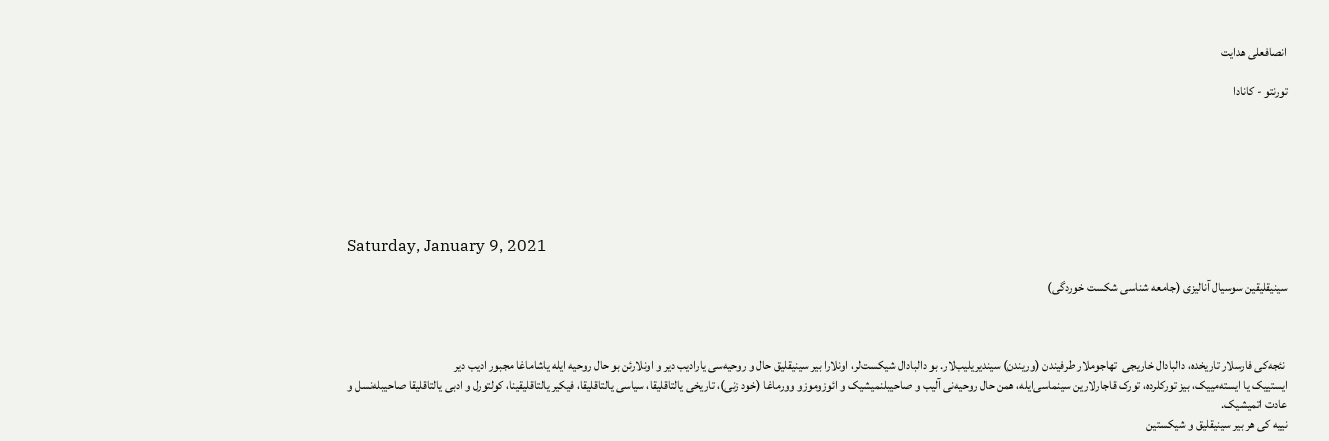انصافعلی هدایت

تورنتو - کانادا







Saturday, January 9, 2021

سینیقلیقین سوسیال آنالیزی (جامعه شناسی شکست خوردگی)



 نئجه‌کی فارسلار تاریخده، دالبادال خاریجی  تهاجوملار طرفیندن (وریندن) سیندیریلیب‌لار. بو دالبادال شیکست‌لر، اونلارا بیر سینیقلیق حال و روحیه‌سی یارادیب دیر و اونلارئن بو حال روحیه ایله یاشاماغا مجبور ادیب دیر‌
ایستییک یا ایسته‌مییک، بیز تورکلرده، تورک قاجارلارین سینماسی‌ایله، همن حال روحیه‌نی آلیب و صاحیبلنمیشیک و ائوزوموزو وورماغا (خود زنی)، تاریخی یالتاقلیقا، سیاسی یالتاقلیقا، فیکیر یالتاقلیقینا، کولتورل و ادبی یالتاقلیقا صاحیبله‌نسل و عادت اتمیشیک.
نییه کی هر بیر سینیقلیق و شیکستین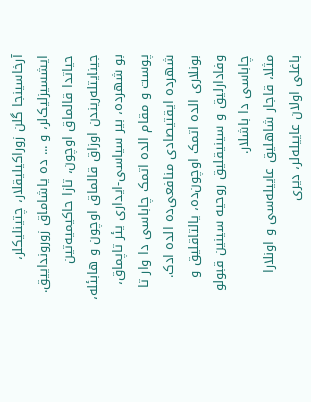آرخاسینجا گلن زوراکیلیقلار، چتینلیکلر، ایشسیزلیک‌لر، و ... ده یاشاماق زورونداییق. حیاتدا قالماق اوچون، تازا حاکیمیه‌تین جینایتله‌ریندن اوزاق قالماق اوچون و هابئله، بو شهرده، بیر سیاسی-ایداری یئر تاپماق، پوست و مقام الده اتمک چاباسی دا وار تا شهرده ایقتیصادی منافعی‌ده الده ادک. بونلاری الده اتمک اوچون‌ده، یالتاقلیق و وفادارلیق و سینیقلیق روحیه سینین قبولو چاباسی دا باشلار.
مثلا، قاجار شاهلیق عاییله‌سی و اونلارا باغلی اولان عاییله‌لر، دیری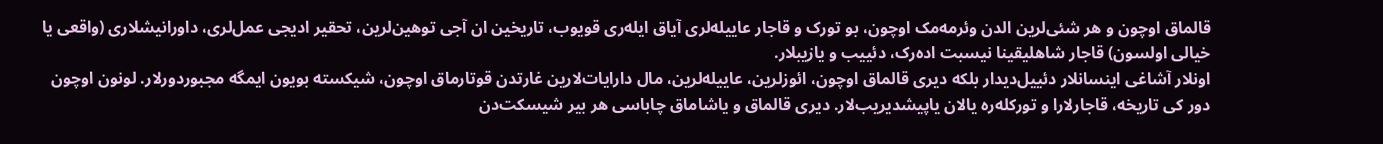قالماق اوچون و هر شئی‌لرین الدن وئرمه‌مک اوچون، بو تورک و قاجار عاییله‌لری آیاق ایله‌ری قویوب، تاریخین ان آجی توهین‌لرین، تحقیر ادیجی عمل‌لری، داورانیشلاری (واقعی یا خیالی اولسون) قاجار شاهلیقینا نیسبت اده‌رک، دئییب و یازیبلار‌.
اونلار آشاغی اینسانلار دئییل‌دیدار بلکه دیری قالماق اوچون، ائوزلرین، عاییله‌لرین، مال دارایات‌لارین غارتدن قوتارماق اوچون، شیکسته بویون ایمگه مجبوردورلار. لونون اوچون دور کی تاریخه، قاجارلارا و تورکله‌ره یالان یاپیشدیریب‌لار. دیری قالماق و یاشاماق چاباسی هر بیر شیسکت‌دن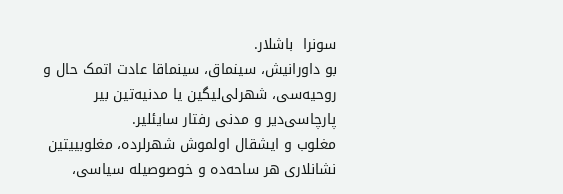سونرا  باشلار.
بو داورانیش، سینماق، سینماقا عادت اتمک حال و روحیه‌سی، شهرلی‌لیگین یا مدنیه‌تین بیر پارچاسی‌دیر و مدنی رفتار سایئلیر.
مغلوب و ایشقال اولموش شهرلرده، مغلوبییتین نشانلاری هر ساحه‌ده و خوصوصیله سیاسی،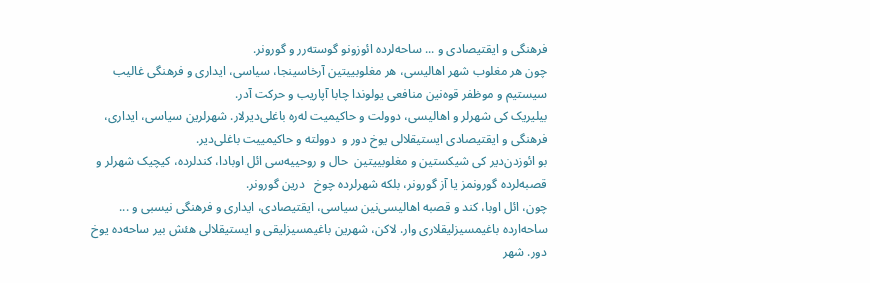فرهنگی و ایقتیصادی و ... ساحه‌لرده ائوزونو گوسته‌رر و گورونر.
چون هر مغلوب شهر اهالیسی، هر مغلوبییتین آرخاسینجا، سیاسی، ایداری و فرهنگی غالیب سیستیم و موظفر قوه‌نین منافعی یولوندا چابا آپاریب و حرکت آدر.
بیلیریک کی شهرلر و اهالیسی، دوولت و حاکیمیت له‌ره باغلی‌دیرلار. شهرلرین سیاسی، ایداری، فرهنگی و ایقتیصادی ایستیقلالی یوخ دور و  دوولته و حاکیمییت باغلی‌دیر.
بو ائوزدن‌دیر کی شیکستین و مغلوبییتین  حال و روحییه‌سی ائل اوبادا، کندلرده، کیچیک شهرلر و قصبه‌لرده گورونمز یا آز گورونر، بلکه شهرلرده چوخ   درین گورونر.
چون، ائل اوبا، کند و قصبه اهالیسی‌نین سیاسی، ایقتیصادی، ایداری و فرهنگی نیسبی و ... ساحه‌ارده باغیمسیزلیقلاری وار. لاکن، شهرین باغیمسیزلیقی و ایستیقلالی هئش بیر ساحه‌ده یوخ دور. شهر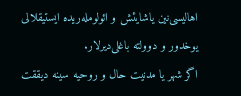اهالیسی‌نین یاشایئش و ائولومله‌ریده ایستیقلالی یوخدور و دوولته باغلی‌دیرلار.
اگر شهر یا مدنیت حال و روحیه سینه دیققت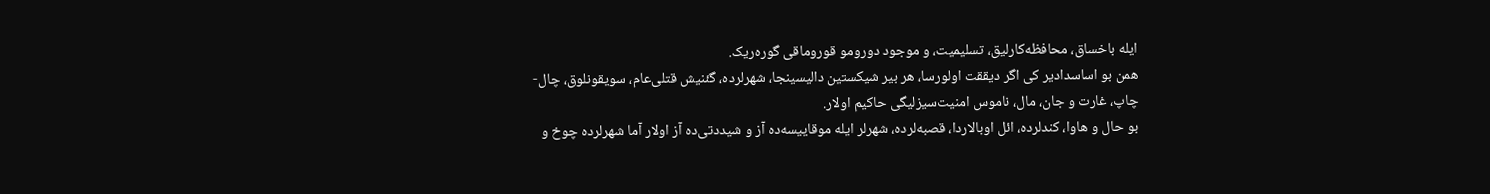ایله باخساق، محافظه‌کارلیق، تسلیمیت، و موجود دورومو قوروماقی گوره‌ریک.
همن بو اساسدا‌دیر کی اگر دیققت اولورسا، هر بیر شیکستین دالیسینجا، شهرلرده، گئنیش قتلی‌عام، سویقونلوق، چال-چاپ، غارت و جان، مال، ناموس امنیت‌سیزلیگی حاکیم اولار.
بو حال و هاوا، کندلرده، ائل اوبالاردا، قصبه‌لرده، شهرلر ایله موقاییسه‌ده آز و شیددتی‌ده آز اولار آما شهرلرده چوخ و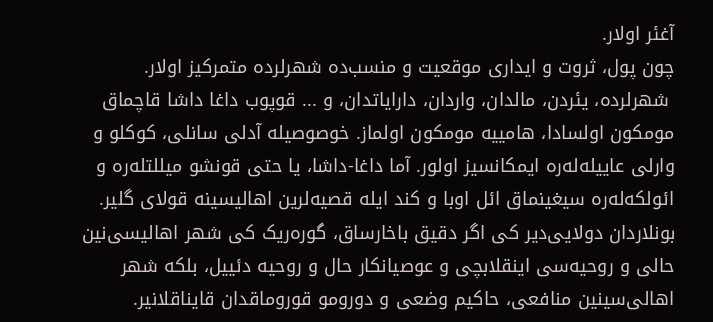آغئر اولار.
چون پول، ثروت و ایداری موقعیت و منسب‌ده شهرلرده متمرکیز اولار.
 شهرلرده، یئردن، مالدان، واردان، دارایاتدان، و ... قوپوب داغا داشا قاچماق مومکون اولسادا، هامییه مومکون اولماز. خوصوصیله آدلی سانلی، کوکلو و وارلی عاییله‌له‌ره ایمکانسیز اولور. آما داغا-داشا، یا حتی قونشو میللتله‌ره و ائولکه‌له‌ره سیغینماق ائل اوبا و کند ایله قصیه‌لرین اهالیسینه قولای گلیر.
بونلاردان دولایی‌دیر کی اگر دقیق باخارساق، گوره‌ریک‌ کی شهر اهالیسی‌نین حالی و روحیه‌سی اینقلابچی و عوصیانکار حال و روحیه دئییل، بلکه شهر اهالی‌سینین منافعی، حاکیم وضعی و دورومو قوروماقدان قایناقلانیر.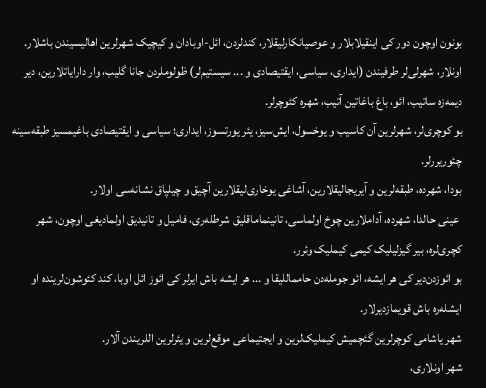بونون اوچون دور کی اینقیلابلار و عوصیانکارلیقلار، کندلردن، ائل-اوبادان و کیچیک‌ شهرلرین اهالیسیندن باشلار. اونلار، شهرلی‌لر طرفیندن (ایداری، سیاسی، ایقتیصادی و ... سیستیم‌لر) ظولوملردن جانا گلیب، وار دارایاتلارین، دیر دیمه‌زه ساتیب، ائو، باغ باغاتین آتیب، شهره کئوچرلر.
بو کوچری‌لر، شهرلرین آن کاسیب و یوخسول، ایش‌سیز، یئر یورتسوز، ایداری؛ سیاسی و ایقتیصادی باغیمسیز طبقه‌سینه چئوریررلر.
بودا، شهرده، طبقه‌لرین و آیریجالیقلارین، آشاغی یوخاری‌لیقلارین آچیق و چیلپاق نشانه‌سی اولار.
 عینی حالدا، شهرده، آداملارین چوخ اولماسی، تانینماماقلیق شرطله‌ری، فامیل و تانیدیق اولمادیغی اوچون، شهر کچری‌لره، بیر گیزلیلیک کیمی کیملیک وئرر.
بو ائوزدن‌دیر کی هر ایشه، ائو جومله‌دن حامماللیقا و ... هر ایشه باش ایرلر کی ائوز ائل اوبا، کند کئوشون‌لرینده او ایشله‌ره باش قویمازدیرلار.
شهر یاشامی کوچرلرین گئچمیش کیملیک‌لرین و ایجتیماعی موقع‌لرین و یئرلرین اللریندن آلار.
شهر اونلاری،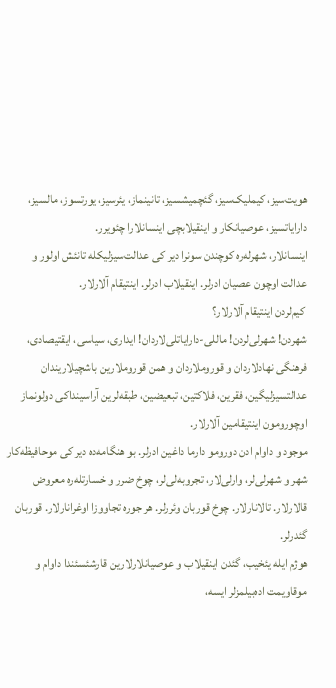هویت‌سیز، کیملیک‌سیز، گئچمیشسیز، تانینماز، یئرسیز، یورتسوز، مالسیز، دارایاتسیز، عوصیانکار و اینقیلابچی اینسانلارا چئویرر.
اینسانلار، شهرله‌ره کوچندن سونرا‌ دیر کی عدالت‌سیزلیکله تانئش اولور و عدالت ‌اوچون عصیان ادرلر. اینقیلاب ادرلر. اینتیقام آلارلار.
 کیم‌لردن اینتیقام آلارلار؟
شهردن! شهرلی‌لردن! ماللی-دارایاتلی‌لاردان! ایداری، سیاسی، ایقتیصادی، فرهنگی نهادلاردان و قوروملاردان و همن قوروملارین باشچیلاریندان عدالتسیزلیگین، فقرین، فلاکتین، تبعیضین، طبقه‌لرین آراسینداکی دولونماز اوچورومون اینتیقامین آلارلار.
موجود و داوام ادن دورومو دارما داغین ادرلر. بو هنگامه‌ده دیر کی موحافیظه‌کار شهر و شهرلی‌لر، وارلی‌لار، تجروبه‌لی‌لر، چوخ ضرر و خسارتله‌ره معروض قالارلار. تالانارلار. چوخ قوربان وئررلر. هر جوره تجاووزا اوغرانارلار. قوربان گئدرلر.
هوژم ایله یئخیب، گئدن اینقیلاب و عوصیانلارلارین قارشئسئندا داوام و موقاویمت اده‌بیلمزلر ایسه،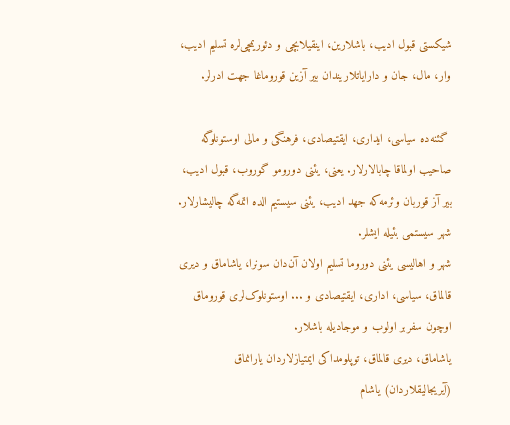شیکستی قبول ادیب، باشلارین، اینقیلابچی و دئوریمچی‌لره تسلیم ادیب، وار، مال، جان و دارایاتلاریندان بیر آزین قوروماغا جهت ادرلر.

 گئنه‌ده سیاسی، ایداری، ایقتیصادی، فرهنگی و مالی اوستونلوگه صاحیب اولماقا چابالارلار. یعنی، یئنی دورومو گوروب، قبول ادیب، بیر آز قوربان وئرمه‌که جهد ادیب، یئنی سیستیم الده اتمه‌گه چالیشارلار. شهر سیستمی بئیله ایشلر.
شهر و اهالیسی یئنی دوروما تسلیم اولان‌ آن‌دان سونرا، یاشاماق و دیری قالماق، سیاسی، اداری، ایقتیصادی و ... اوستونلوک‌لری قوروماق اوچون سفربر اولوب و موجادیله باشلار.
یاشاماق، دیری قالماق، توپلومداکی ایمتیازلاردان یارانماق (آیریجالیقلاردان) یاشام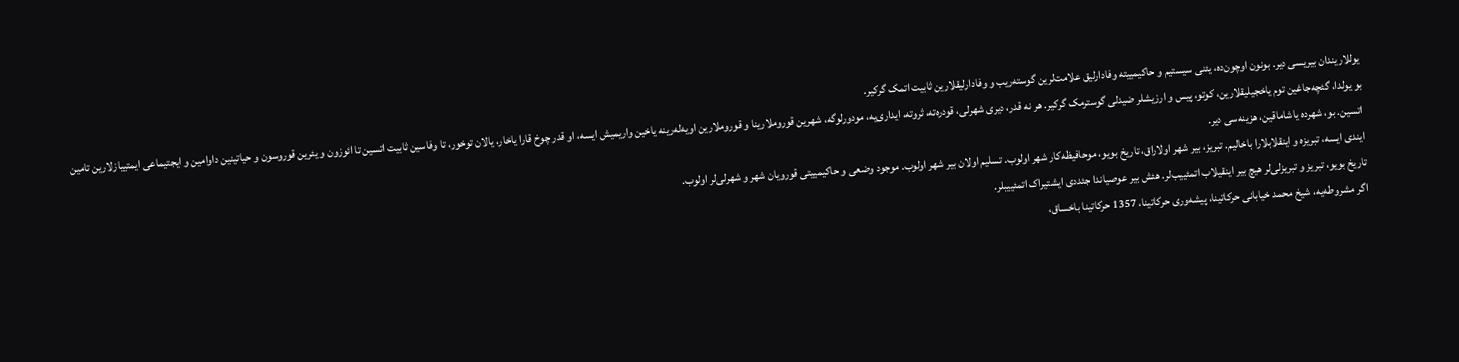یوللاریندان بیریسی دیر. بونون ‌اوچون‌ده، یئنی سیستیم و حاکیمییته وفادارلیق علامت‌لرین گوسته‌ریب و وفادارلیقلارین ثابیت اتمک‌ گرکیر.
بو یولدا، گئچه‌جاغین توم یاخجیلیقلارین، کوتو، پیس و ارزیشلر ضیدلی گوسترمک گرکیر. هر نه قدر، دیری شهرلی، قودره‌ته، ثروته، ایداری‌یه، مودورلوگه، شهرین قوروملارینا و قوروملارین اویه‌له‌رینه یاخین واریمیش ایسه، او قدر چوخ قارا یاخار، یالان توخور، تا وفاسین ثابیت اتسین تا ائوزون و یئرین قوروسون و حیاتینین داوامین و ایجتیماعی ایمتییازلارین تامین اتسین. بو، شهرده یاشاماقین، هزینه‌سی دیر.
ایندی ایسه، تبریزه و اینقلابلارا باخالیم. تبریز، بیر شهر اولاراق، تاریخ بویو، موحافیظه‌کار شهر اولوب. تسلیم اولان بیر شهر اولوب. موجود وضعی و حاکیمییتی قورویان شهر و شهرلی‌لر اولوب.
تاریخ بویو، تبریز و تبریزلی‌لر هیچ بیر اینقیلاب اتمئییب‌لر. هئش بیر عوصیاندا جئددی ایشتیراک اتمئییبلر‌.
اگر مشروطه‌یه، شیخ محمد خیابانی حرکاتینا، پیشه‌وری حرکاتینا، 1357 حرکاتینا باخساق،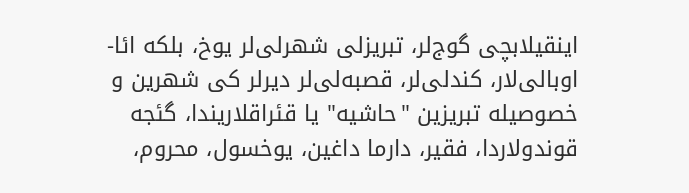اینقیلابچی گوج‌لر، تبریزلی شهرلی‌لر یوخ، بلکه ائا-اوبالی‌لار، کندلی‌لر، قصبه‌لی‌لر دیرلر کی شهرین و خصوصیله تبریزین "حاشیه" یا قئراقلاریندا، گئجه قوندولاردا، فقیر، دارما داغین، یوخسول، محروم،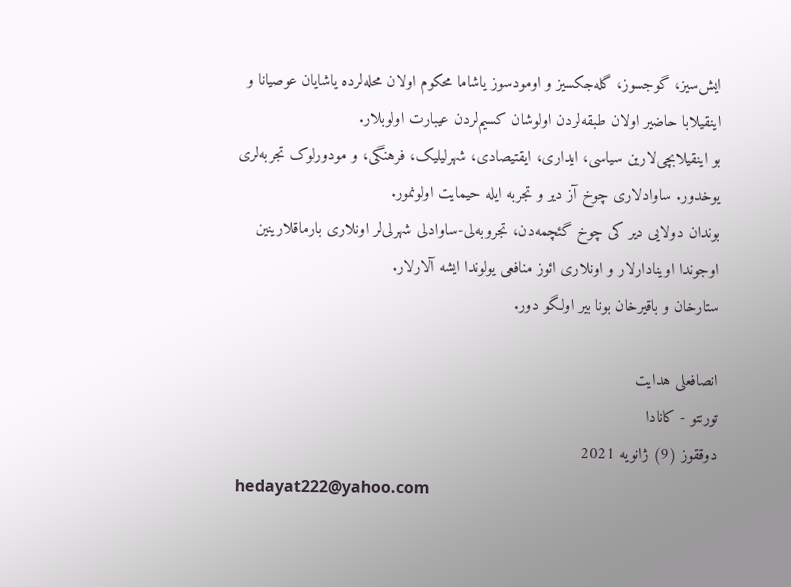ایش‌سیز، گوجسوز، گله‌جکسیز و اومودسوز یاشاما محکوم اولان محله‌لرده یاشایان عوصیانا و اینقیلابا حاضیر اولان طبقه‌لردن اولوشان کسیم‌لردن عیبارت اولوبلار.
بو اینقیلابچی‌لارین سیاسی، ایداری، ایقتیصادی، شهرلیلیک، فرهنگی، و مودورلوک تجربه‌لری یوخدور. ساوادلاری چوخ آز دیر و تجربه ‌ایله حیمایت اولونمور.
بوندان دولایی دیر کی چوخ گئچمه‌دن، تجروبه‌لی-ساوادلی شهرلی‌لر اونلاری بارماقلارینین اوجوندا اوینادارلار و اونلاری ائوز منافعی یولوندا ایشه آلارلار.
ستارخان و باقیرخان بونا بیر اولگو دور.

انصافعلی هدایت
تورنتو - کانادا
دوققوز (9) ژانویه 2021
hedayat222@yahoo.com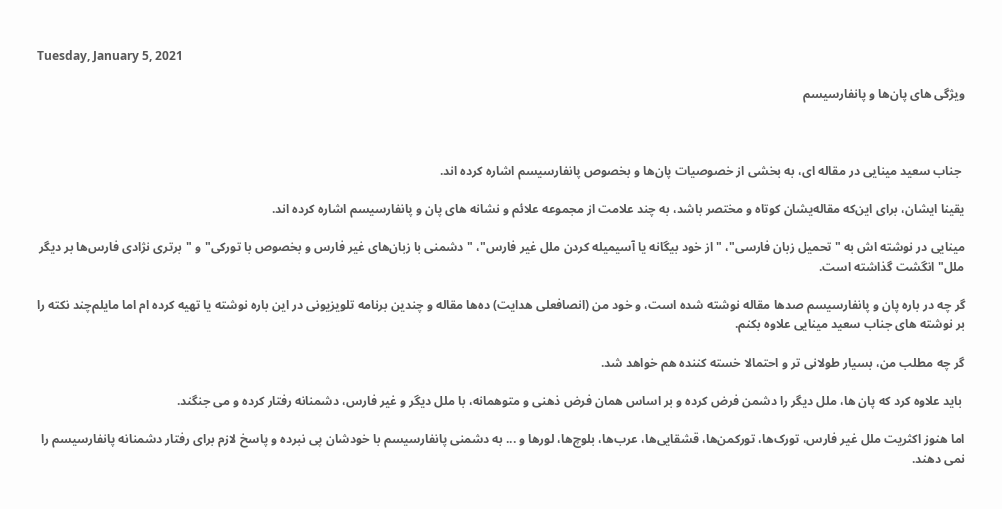Tuesday, January 5, 2021

ویژگی های پان‌ها و پانفارسیسم



 جناب سعید مینایی در مقاله ای، به بخشی از خصوصیات پان‌ها و بخصوص پانفارسیسم اشاره کرده اند.

یقینا ایشان، برای این‌که مقاله‌یشان کوتاه و مختصر باشد، به چند علامت از مجموعه علائم و نشانه های پان و پانفارسیسم اشاره کرده اند.

مینایی در نوشته اش به "تحمیل زبان فارسی"، "از خود بیگانه یا آسیمیله کردن ملل غیر فارس"، "دشمنی با زبان‌های غیر فارس و بخصوص با تورکی"و "برتری نژادی فارس‌ها بر دیگر ملل" انگشت گذاشته است.

گر چه در باره پان ‌و پانفارسیسم صدها مقاله نوشته شده است، و خود من (انصافعلی هدایت) ده‌ها مقاله و چندین برنامه تلویزیونی در این باره نوشته یا تهیه کرده ام اما مایلم‌چند نکته را بر نوشته های جناب سعید مینایی علاوه بکنم.

گر چه مطلب من، بسیار طولانی تر و احتمالا خسته کننده هم‌ خواهد شد.

 باید علاوه کرد که پان ها، ملل دیگر را دشمن فرض کرده و بر اساس همان فرض ذهنی و متوهمانه، با ملل دیگر و غیر فارس، دشمنانه رفتار کرده و می جنگند.

اما هنوز اکثریت ملل غیر فارس، تورک‌ها، تورکمن‌ها، قشقایی‌ها، عرب‌ها، بلوچ‌ها، لورها و ... به دشمنی پانفارسیسم با خودشان پی نبرده و پاسخ لازم برای رفتار دشمنانه پانفارسیسم را نمی دهند.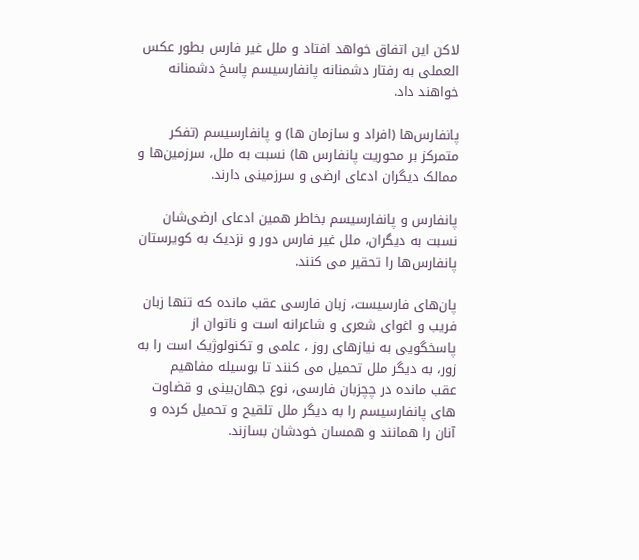لاکن این اتفاق خواهد افتاد و ملل غیر فارس بطور عکس العملی به رفتار دشمنانه پانفارسیسم پاسخ دشمنانه خواهند داد.

پانفارس‌ها (افراد و سازمان ها) و پانفارسیسم (تفکر متمرکز بر محوریت پانفارس ها) نسبت به ملل، سرزمین‌ها و ممالک دیگران ادعای ارضی و سرزمینی دارند.

پانفارس و پانفارسیسم بخاطر همین ادعای ارضی‌شان نسبت به دیگران، ملل غیر فارس دور و نزدیک به کویرستان پانفارس‌ها را تحقیر می کنند.

پان‌های فارسیست، زبان فارسی عقب مانده که تنها زبان فریب و اغوای شعری و شاعرانه است و ناتوان از پاسخگویی به نیازهای روز ، علمی و تکنولوژیک است را به زور، به دیگر ملل تحمیل می کنند تا بوسیله مفاهیم عقب ‌مانده در چچزبان فارسی، نوع جهان‌بینی و قضاوت های پانفارسیسم را به دیگر ملل تلقیح و تحمیل کرده و آنان را همانند و همسان خودشان بسازند.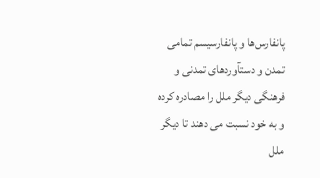پانفارس‌ها و پانفارسیسم تمامی تمدن و دستآوردهای تمدنی و فرهنگی دیگر ملل را مصادره کرده و به خود نسبت می دهند تا دیگر ملل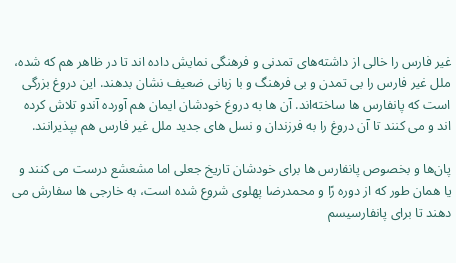غیر فارس را خالی از داشته‌های تمدنی و فرهنگی نمایش داده اند تا در ظاهر هم که شده، ملل غیر فارس را بی تمدن و بی فرهنگ و با زبانی ضعیف نشان بدهند. این دروغ بزرگی است که پانفارس ها ساخته‌اند. آن ها به دروغ خودشان ایمان هم آورده آندو تلاش کرده اند و می کنند تا آن دروغ را به فرزندان و نسل های جدید ملل غیر فارس هم بپذیرانند.

پان‌ها و بخصوص پانفارس ها برای خودشان تاریخ جعلی اما مشعشع درست می کنند و یا همان طور که از دوره رًا و محمدرضا پهلوی شروع شده است، به خارجی ها سفارش می دهند تا برای پانفارسیسم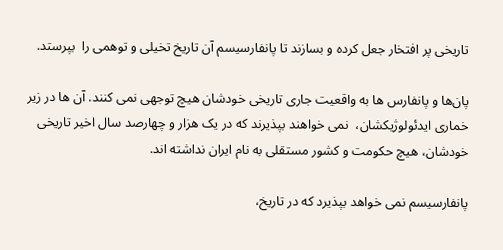تاریخی پر افتخار جعل کرده و بسازند تا پانفارسیسم آن تاریخ تخیلی و توهمی را  بپرستد.

پان‌ها و پانفارس ها به واقعیت جاری تاریخی خودشان هیچ توجهی نمی کنند. آن ها در زیر خماری ایدئولوژیکشان،  نمی خواهند بپذیرند که در یک هزار و چهارصد سال اخیر تاریخی خودشان، هیچ حکومت و کشور مستقلی به نام ایران نداشته اند.

پانفارسیسم نمی خواهد بپذیرد که در تاریخ،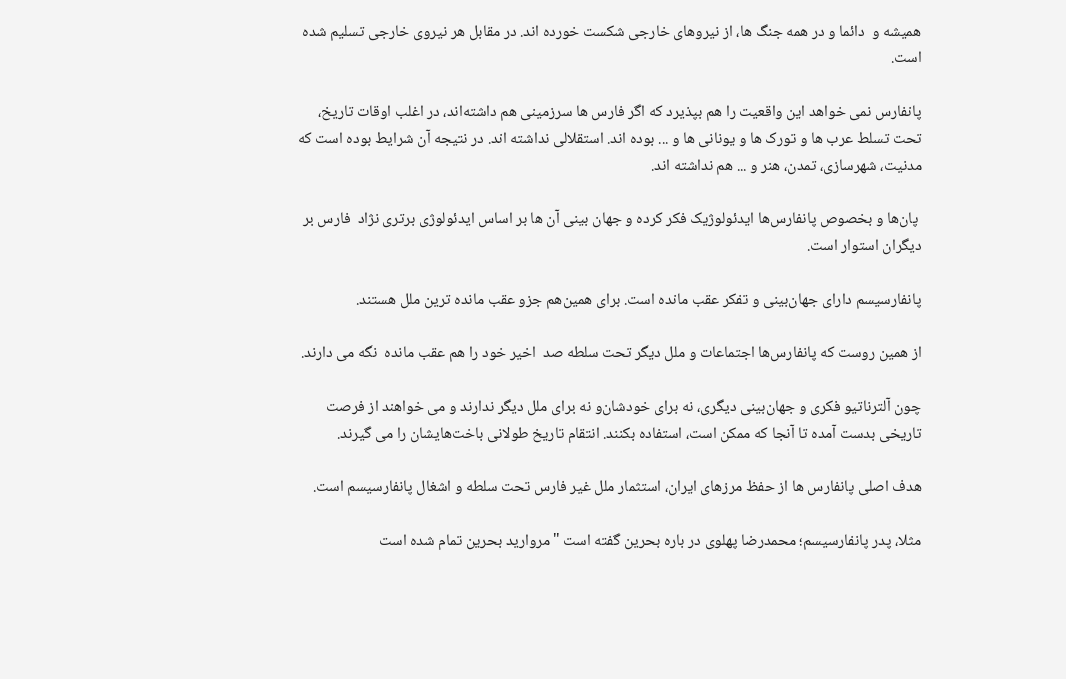همیشه و  دائما و در همه جنگ ها، از نیروهای خارجی شکست خورده اند. در مقابل هر نیروی خارجی تسلیم شده است.

پانفارس نمی خواهد این واقعیت را هم‌ بپذیرد که اگر فارس ها سرزمینی هم داشته‌اند، در اغلب اوقات تاریخ، تحت تسلط عرب ها و تورک ها و یونانی ها و ... بوده اند. استقلالی نداشته اند. در نتیجه آن شرایط بوده است که مدنیت، شهرسازی، تمدن، هنر و ... هم نداشته اند.

 پان‌ها و بخصوص پانفارس‌ها ایدئولوژیک فکر کرده و جهان بینی آن ها بر اساس ایدئولوژی برتری نژاد  فارس بر دیگران استوار است.

پانفارسیسم دارای جهان‌بینی و تفکر عقب مانده است. برای همین‌هم جزو عقب مانده ترین ملل هستند.

از همین روست که پانفا‌رس‌ها اجتماعات و ملل دیگر تحت سلطه صد  اخیر خود را هم عقب مانده  نگه می دارند.

چون آلترناتیو فکری و جهان‌بینی دیگری، نه برای خودشان‌و نه برای ملل دیگر ندارند و می خواهند از فرصت تاریخی بدست آمده تا آنجا که ممکن است، استفاده بکنند. انتقام تاریخ طولانی باخت‌هایشان را می گیرند.

هدف اصلی پانفارس ها از حفظ مرزهای ایران، استثمار ملل غیر فارس تحت سلطه و اشغال پانفارسیسم است.

مثلا، پدر پانفارسیسم؛ محمدرضا پهلوی در باره بحرین گفته است "مروارید بحرین تمام شده است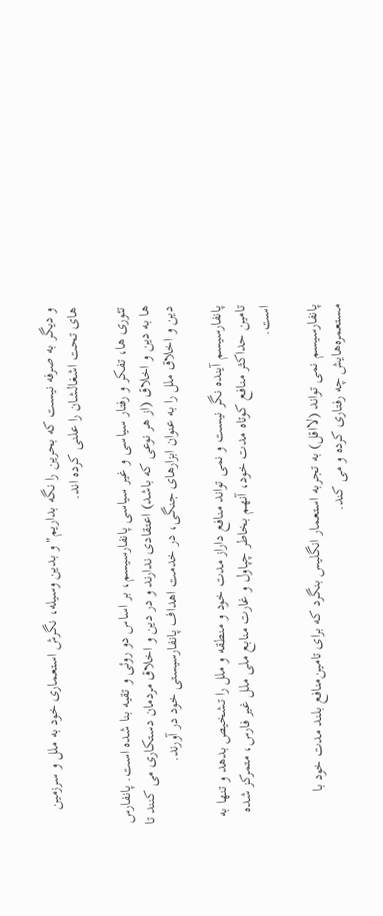و دیگر به صرفه نیست که بحرین را نگه بداریم" و بدین وسیله، نگرش استعماری خود به ملل و سرزمین های تحت اشغالشان را علنی کرده اند.

تئوری ها، تفکر و رفتار سیاسی و غیر سیاسی پانفارسیسم‌، بر اساس دو روئی و تقیه بنا شده است. پانفارس ها به دین و اخلاق (از هر نوعی که باشد) اعتقادی ندارند و در دین و اخلاق مردمان دستکاری می کنند تا دین و اخلاق ملل را به عنوان ابزارهای جنگی، در خدمت اهداف پانفارسیستی خود در‌ آورند.

پانفارسیسم آینده نگر نیست و نمی تواند منافع داراز مدت خود و منطقه و ملل را تشخیص بدهد و تنها به تامین حداکثر منافع کوتاه مدت خود، آنهم‌ بخاطر چپاول و غارت منابع ملی ملل غیر فارس، متمرکز شده است.

پانفارسیسم نمی تواند (لااقل) به تجربه استعمار انگلیس بنگرد که برای تامین‌منافع بلند مدت خود با مستعمره‌هایش چه رفتاری کرده و می کند.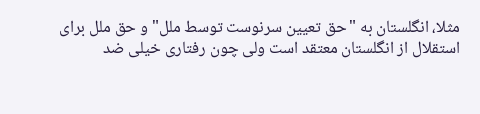مثلا، انگلستان به "حق تعیین سرنوست توسط ملل" و حق ملل برای استقلال از انگلستان معتقد است ولی چون رفتاری خیلی ضد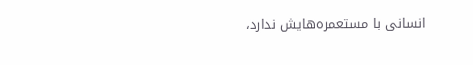انسانی با مستعمره‌هایش ندارد،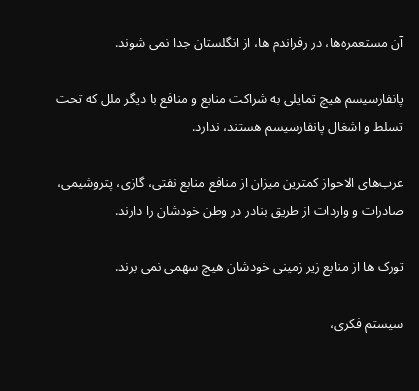آن مستعمره‌ها، در رفراندم ها، از انگلستان جدا نمی شوند.

پانفارسیسم هیچ تمایلی به شراکت منابع و منافع با دیگر ملل که تحت تسلط و اشغال پانفارسیسم هستند، ندارد.

عرب‌های الاحواز کمترین میزان ‌از منافع منابع نفتی، گازی، پتروشیمی، صادرات و واردات از طریق بنادر در وطن خودشان را دارند.

تورک ها از منابع زیر زمینی خودشان هیچ سهمی نمی برند.

سیستم فکری،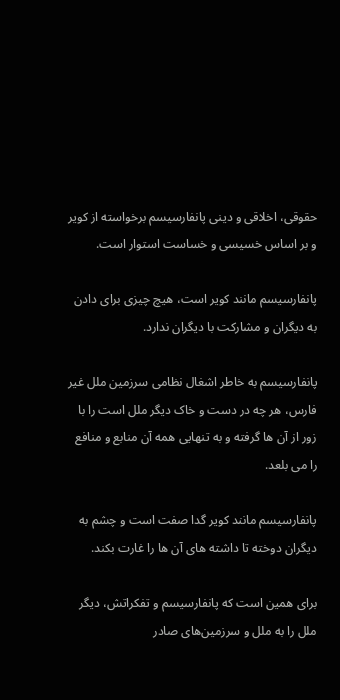حقوقی، اخلاقی و دینی پانفارسیسم برخواسته از کویر و بر اساس خسیسی و خساست استوار است.

پانفارسیسم مانند کویر است، هیچ چیزی برای دادن به دیگران و مشارکت با دیگران‌ ندارد.

پانفارسیسم به خاطر اشغال نظامی سرزمین ملل غیر فارس، هر چه در دست و خاک دیگر ملل است را با زور از آن ها گرفته و به تنهایی همه آن منابع و منافع را می بلعد.

پانفارسیسم مانند کویر گدا صفت است و چشم به دیگران دوخته تا داشته های آن ها را غارت بکند.

برای همین است که پانفارسیسم و تفکراتش، دیگر ملل را به ملل و سرزمین‌های صادر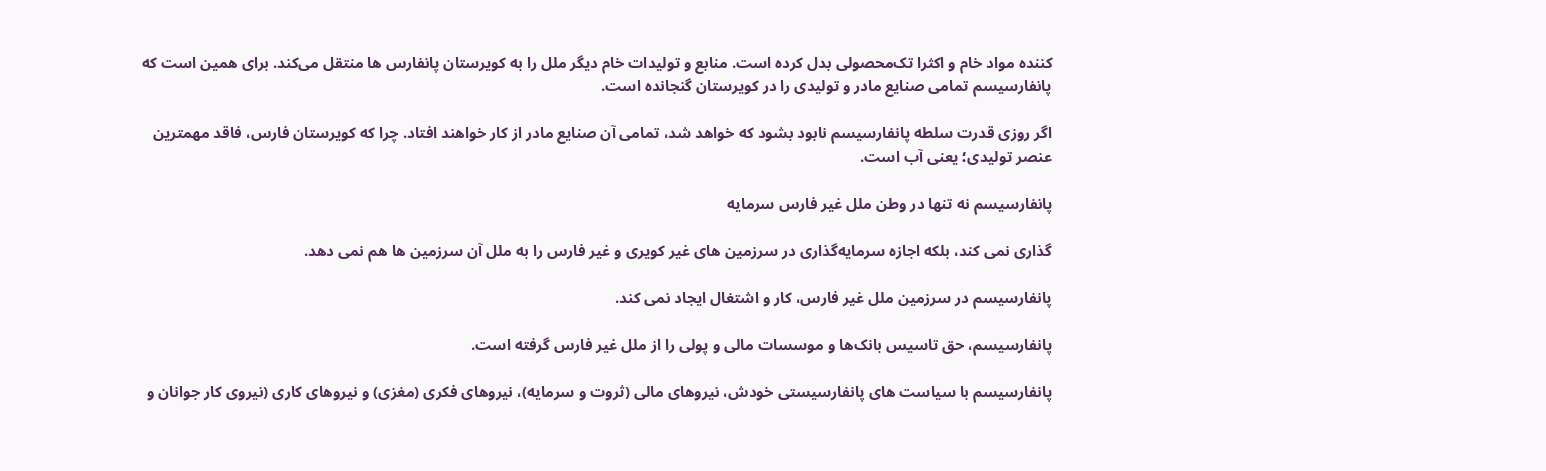کننده مواد خام و اکثرا تک‌محصولی بدل کرده است. منابع و تولیدات خام دیگر ملل را به کویرستان پانفارس ها منتقل می‌کند. برای همین است که پانفارسیسم تمامی صنایع مادر و تولیدی را در کویرستان گنجانده است.

اگر روزی قدرت سلطه پانفارسیسم نابود بشود که خواهد شد، تمامی آن ‌صنایع مادر از کار خواهند افتاد. چرا که کویرستان فارس، فاقد مهمترین عنصر تولیدی؛ یعنی آب است.

پانفارسیسم نه تنها در وطن ملل غیر فارس سرمایه

گذاری نمی کند، بلکه اجازه سرمایه‌گذاری در سرزمین های غیر کویری و غیر فارس را به ملل آن سرزمین ها هم نمی دهد.

پانفارسیسم در سرزمین ملل غیر فارس، کار و اشتغال ایجاد نمی کند.

پانفارسیسم، حق تاسیس بانک‌ها و موسسات مالی و پولی را از ملل غیر فارس گرفته است.

پانفارسیسم با سیاست های پانفارسیستی خودش، نیروهای مالی (ثروت و سرمایه)، نیروهای فکری (مغزی) و نیروهای کاری (نیروی کار جوانان و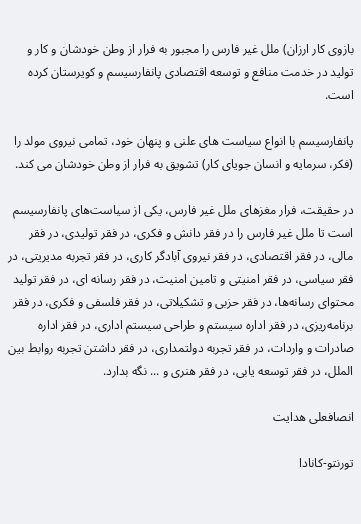بازوی کار ارزان) ملل غیر فارس را مجبور به فرار از وطن خودشان و کار و تولید در خدمت منافع و توسعه اقتصادی پانفارسیسم و کویرستان کرده است.

پانفارسیسم با انواع سیاست های علنی و پنهان خود، تمامی نیروی مولد را (فکر، سرمایه و انسان جویای کار) تشویق به فرار از وطن خودشان ‌می کند.

در حقیقت، فرار مغزهای ملل غیر فارس، یکی از سیاست‌های پانفارسیسم است تا ملل غیر فارس را در فقر دانش و فکری، در فقر تولیدی، در فقر مالی، در فقر اقتصادی، در فقر نیروی آبادگر کاری، در فقر تجربه مدیریتی، در فقر سیاسی، در فقر امنیتی و تامین امنیت، در فقر رسانه ای، در فقر تولید محتوای رسانه‌ها، در فقر حزبی و تشکیلاتی، در فقر فلسفی و فکری، در فقر برنامه‌ریزی، در فقر اداره سیستم و طراحی سیستم اداری، در فقر اداره صادرات و واردات، در فقر تجربه دولتمداری، در فقر داشتن تجربه روابط بین الملل، در فقر توسعه یابی، در فقر هنری و ... نگه بدارد.

انصافعلی هدایت

تورنتو-کانادا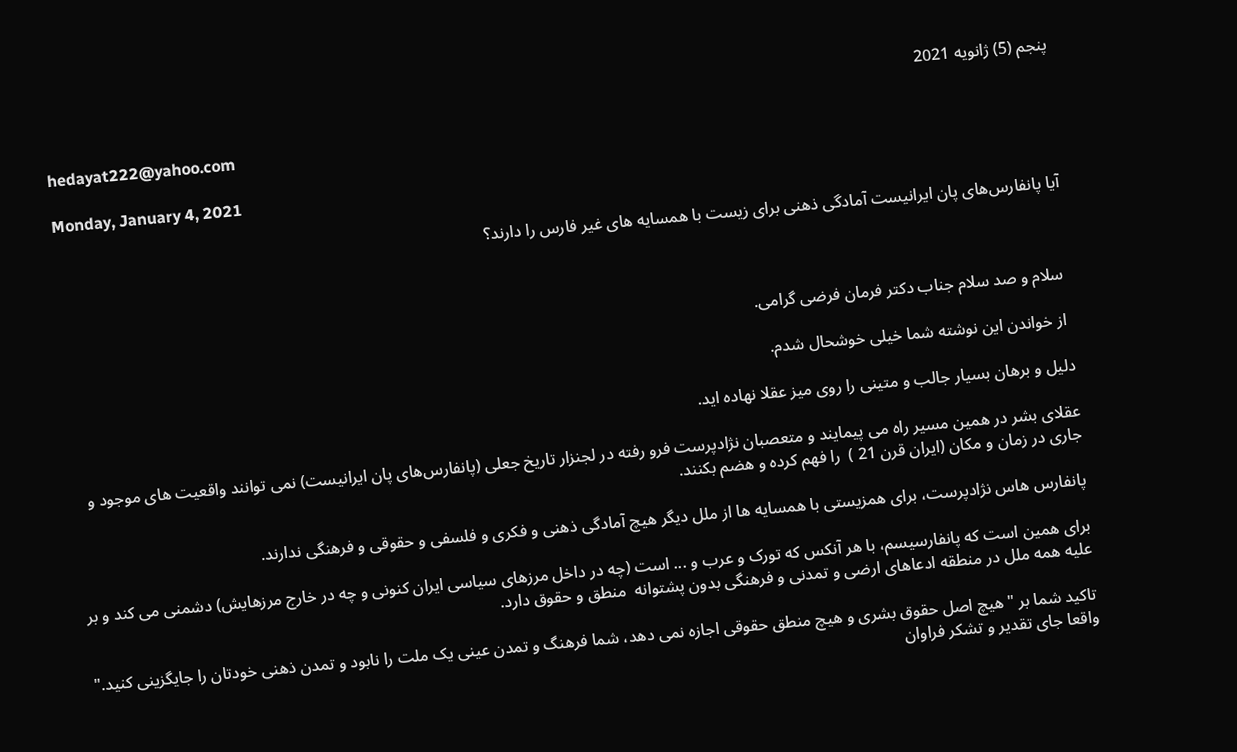پنجم (5) ژانویه 2021

hedayat222@yahoo.com

Monday, January 4, 2021

آیا پانفارس‌های پان ایرانیست آمادگی ذهنی برای زیست با همسایه های غیر فارس را دارند؟



 سلام‌ و صد سلام جناب دکتر فرمان فرضی گرامی.

 از خواندن این نوشته شما خیلی خوشحال شدم.

دلیل و برهان بسیار جالب و متینی را روی میز عقلا نهاده اید.

عقلای بشر در همین‌ مسیر راه می پیمایند و متعصبان نژادپرست فرو رفته در لجنزار تاریخ جعلی (پانفارس‌های پان ایرانیست) نمی توانند واقعیت های موجود و جاری در زمان و مکان (ایران قرن 21 )  را فهم کرده و هضم بکنند.

پانفارس هاس نژادپرست، برای همزیستی با همسایه ها از ملل دیگر هیچ آمادگی ذهنی و فکری و فلسفی و حقوقی و فرهنگی ندارند.

برای همین است که پانفارسیسم، با هر آنکس که تورک و عرب و ... است (چه در داخل مرزهای سیاسی ایران کنونی و چه در خارج مرزهایش) دشمنی می کند و بر علیه همه ملل در منطقه ادعاهای ارضی و تمدنی و فرهنگی بدون پشتوانه  منطق و حقوق دارد.

تاکید شما بر "هیچ اصل حقوق بشری و هیچ منطق حقوقی اجازه نمی دهد، شما فرهنگ و تمدن عینی یک ملت را نابود و تمدن ذهنی خودتان را جایگزینی کنید." واقعا جای تقدیر و تشکر فراوان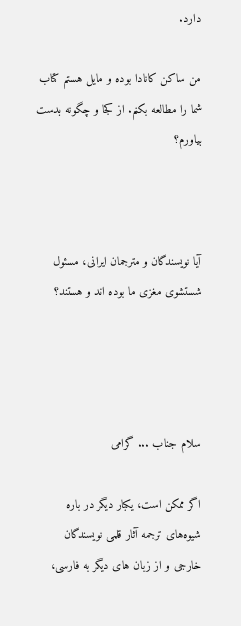دارد.

من ساکن کانادا بوده و مایل هستم کتاب شما را مطالعه بکنم. از کجا و چگونه بدست بیاورم؟



آیا نویسندگان و مترجمان ایرانی، مسئول شستشوی مغزی ما بوده اند و هستند؟




سلام جناب ... گرامی

اگر ممکن است، یکبار دیگر در باره شیوه‌های ترجمه آثار قلمی نویسندگان خارجی و از زبان های دیگر به فارسی،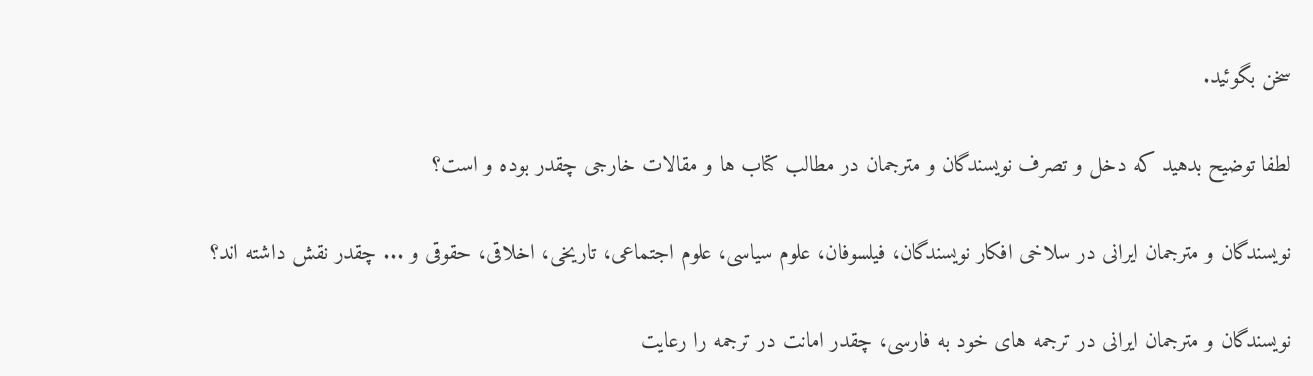سخن بگوئید.

لطفا توضیح بدهید که دخل و تصرف نویسندگان و مترجمان در مطالب کتاب ها و مقالات خارجی چقدر بوده و است؟

نویسندگان و مترجمان ایرانی در سلاخی افکار نویسندگان، فیلسوفان، علوم سیاسی، علوم اجتماعی، تاریخی، اخلاقی، حقوقی و ... چقدر نقش داشته اند؟

نویسندگان و مترجمان ایرانی در ترجمه های خود به فارسی، چقدر امانت در ترجمه را رعایت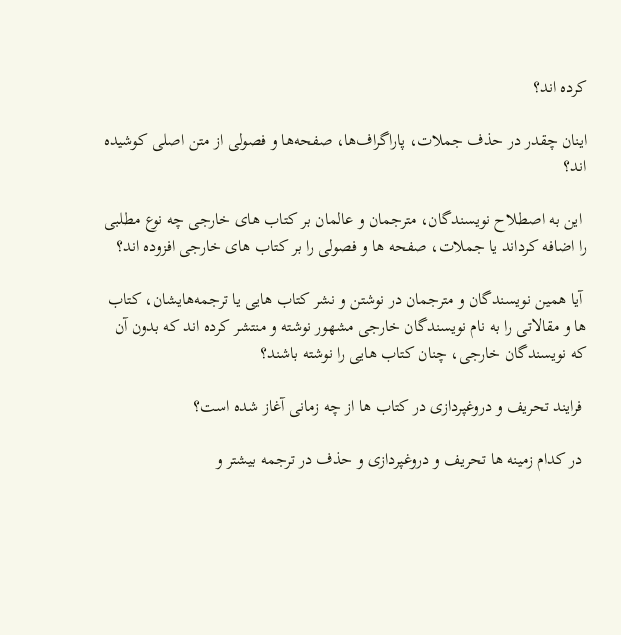کرده اند؟

اینان چقدر در حذف جملات، پاراگراف‌ها، صفحه‌ها و فصولی از متن اصلی کوشیده اند؟

 این به اصطلاح نویسندگان، مترجمان و عالمان بر کتاب های خارجی چه نوع مطلبی را اضافه کرداند یا جملات، صفحه ‌ها و فصولی را بر کتاب های خارجی افزوده اند؟

 آیا همین نویسندگان و مترجمان در نوشتن و نشر کتاب هایی یا ترجمه‌هایشان، کتاب ها و مقالاتی را به نام نویسندگان خارجی مشهور نوشته و منتشر کرده اند که بدون آن که نویسندگان خارجی، چنان کتاب هایی را نوشته باشند؟

 فرایند تحریف و دروغپردازی در کتاب ها از چه زمانی آغاز شده است؟

 در کدام زمینه ها تحریف و دروغپردازی و حذف در ترجمه بیشتر و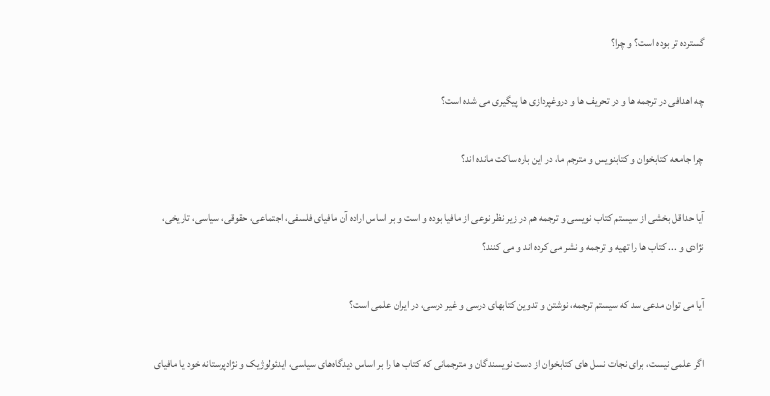گسترده تر بوده است؟ و چرا؟

چه اهدافی در ترجمه ها و در تحریف ها و دروغپردازی ها پیگیری می شده است؟

چرا جامعه کتابخوان و کتابنویس و مترجم ما، در این باره ساکت مانده اند؟

آیا حداقل بخشی از سیستم کتاب نویسی و ترجمه هم در زیر نظر نوعی از مافیا بوده و است و بر اساس اراده آن مافیای فلسفی، اجتماعی، حقوقی، سیاسی، تاریخی، نژادی و ... کتاب ها را تهیه و ترجمه و نشر می کرده اند و می کنند؟

آیا می توان مدعی سد که سیستم ترجمه، نوشتن و تدوین کتابهای درسی و غیر درسی، در ایران علمی است؟

اگر علمی نیست، برای نجات نسل های کتابخوان از دست نویسندگان و مترجمانی که کتاب ها را بر اساس دیدگاه‌های سیاسی، ایدئولوژیک و نژادپرستانه خود یا مافیای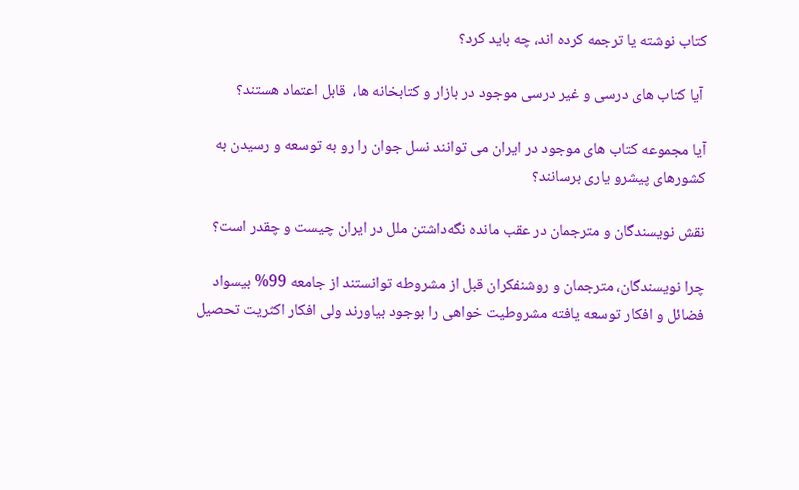کتاب نوشته یا ترجمه کرده اند، چه باید کرد؟

 آیا کتاب های درسی و غیر درسی موجود در بازار و کتابخانه ها،  قابل اعتماد هستند؟

آیا مجموعه کتاب های موجود در ایران می توانند نسل جوان را رو به توسعه و رسیدن به کشورهای پیشرو یاری برسانند؟

نقش نویسندگان و مترجمان در عقب مانده نگه‌داشتن ملل در ایران چیست و چقدر است؟

چرا نویسندگان، مترجمان و روشنفکران قبل از مشروطه توانستند از جامعه 99% بیسواد فضائل و افکار توسعه یافته مشروطیت خواهی را بوجود بیاورند ولی افکار اکثریت تحصیل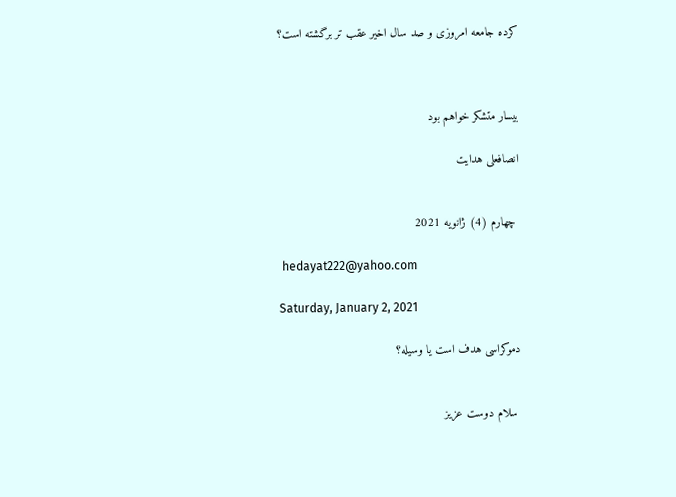کرده جامعه امروزی و صد سال اخیر عقب تر برگشته است؟



بیسار متشکر خواهم‌ بود

انصافعلی هدایت


 چهارم (4) ژانویه 2021

 hedayat222@yahoo.com

Saturday, January 2, 2021

دموکراسی هدف است یا وسیله؟


 سلام دوست عزیز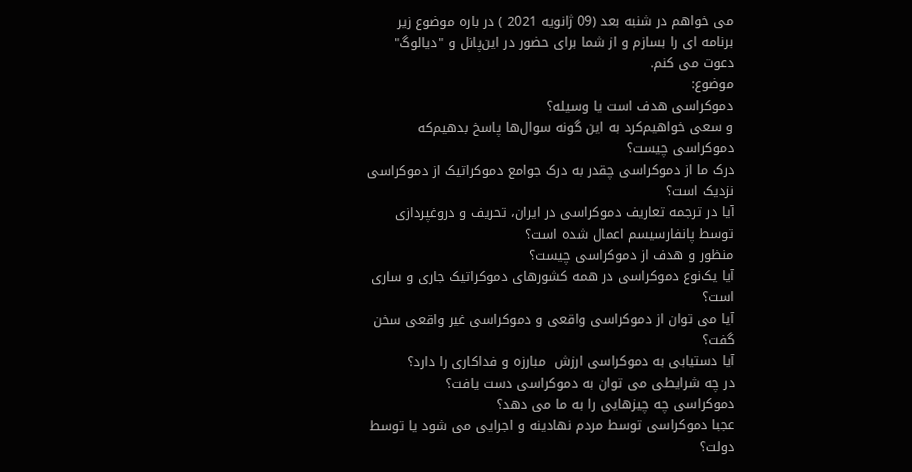می خواهم‌ در شنبه بعد (09 ژانویه 2021 ) در باره موضوع زیر برنامه ای را بسازم و از شما برای حضور در این‌پانل و "دیالوگ" دعوت می کنم.
موضوع:
دموکراسی هدف است یا وسیله؟
و سعی خواهیم‌کرد به این گونه سوال‌ها پاسخ بدهیم‌که
دموکراسی چیست؟
درک ‌ما از دموکراسی چقدر به درک جوامع دموکراتیک از دموکراسی نزدیک است؟
آیا در ترجمه تعاریف دموکراسی در ایران، تحریف و دروغپردازی توسط پانفارسیسم اعمال شده است؟
منظور و هدف از دموکراسی چیست؟
آیا یک‌نوع دموکراسی در همه کشورهای دموکراتیک جاری و ساری است؟
آیا می توان از دموکراسی واقعی و دموکراسی غیر واقعی سخن گفت؟
آیا دستیابی به دموکراسی ارزش  مبارزه و فداکاری را دارد؟
در چه شرایطی می توان به دموکراسی دست یافت؟
دموکراسی چه چیزهایی را به ما می دهد؟
عجبا دموکراسی توسط مردم نهادینه و اجرایی می شود یا توسط دولت؟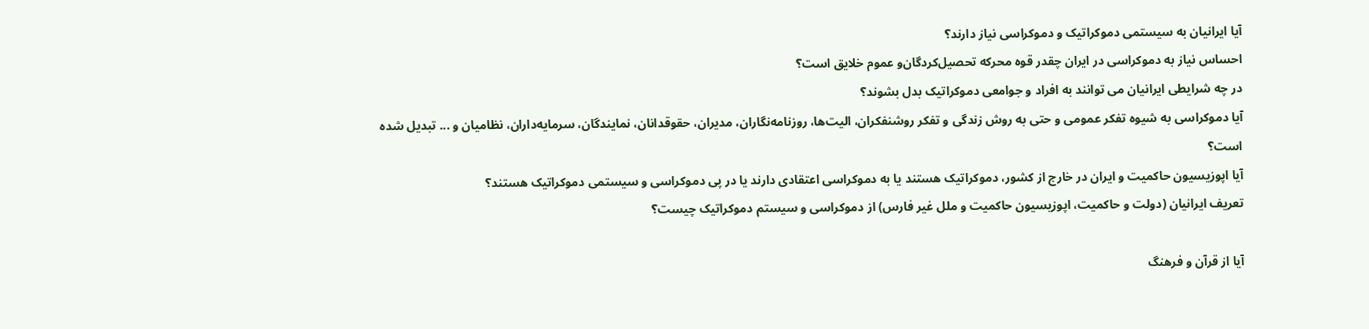آیا ایرانیان به سیستمی دموکراتیک و دموکراسی نیاز دارند؟
احساس نیاز به دموکراسی در ایران چقدر قوه محرکه تحصیل‌کردگان‌و عموم‌ خلایق است؟
در چه شرایطی ایرانیان می توانند به افراد و جوامعی دموکراتیک بدل بشوند؟
آیا دموکراسی به شیوه تفکر عمومی و حتی به روش زندگی و تفکر روشنفکران، الیت‌ها، روزنامه‌نگاران، مدیران، حقوقدانان، نمایندگان، سرمایه‌داران، نظامیان و ... تبدیل شده است؟
آیا اپوزیسیون حاکمیت و ایران در خارج از کشور، دموکراتیک هستند یا به دموکراسی اعتقادی دارند یا در پی دموکراسی و سیستمی دموکراتیک هستند؟
تعریف ایرانیان (دولت و حاکمیت، اپوزیسیون حاکمیت و ملل غیر فارس) از دموکراسی و سیستم دموکراتیک چیست؟

آیا از قرآن و فرهنگ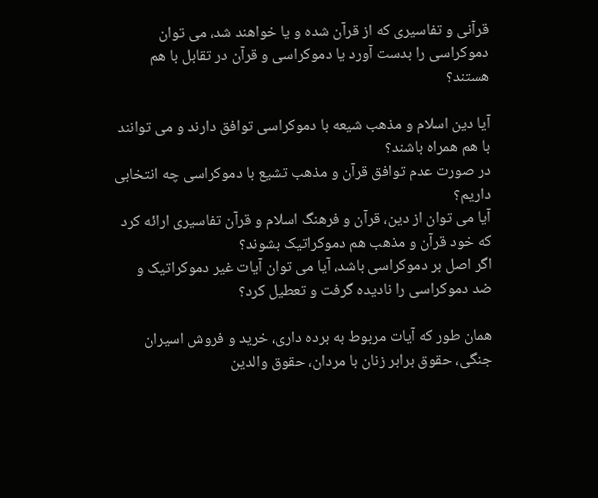قرآنی و تفاسیری که از قرآن شده و یا خواهند شد، می توان دموکراسی را بدست آورد یا دموکراسی و قرآن در تقابل با هم هستند؟

آیا دین اسلام و مذهب شیعه با دموکراسی توافق دارند و می توانند با هم همراه باشند؟
در صورت عدم توافق قرآن و مذهب تشیع با دموکراسی چه انتخابی داریم؟
آیا می توان از دین، قرآن و فرهنگ اسلام و قرآن تفاسیری ارائه کرد که خود قرآن و مذهب هم دموکراتیک بشوند؟
اگر اصل بر دموکراسی باشد، آیا می توان آیات غیر دموکراتیک و ضد دموکراسی را نادیده گرفت و تعطیل کرد؟

همان طور که آیات مربوط به برده داری، خرید و فروش اسیران جنگی، حقوق برابر زنان با مردان، حقوق والدین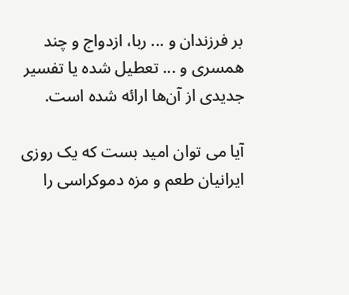بر فرزندان و ... ربا، ازدواج و چند همسری و ... تعطیل شده یا تفسیر جدیدی از آن‌ها ارائه شده است.

آیا می توان امید بست که یک روزی ایرانیان طعم و مزه دموکراسی را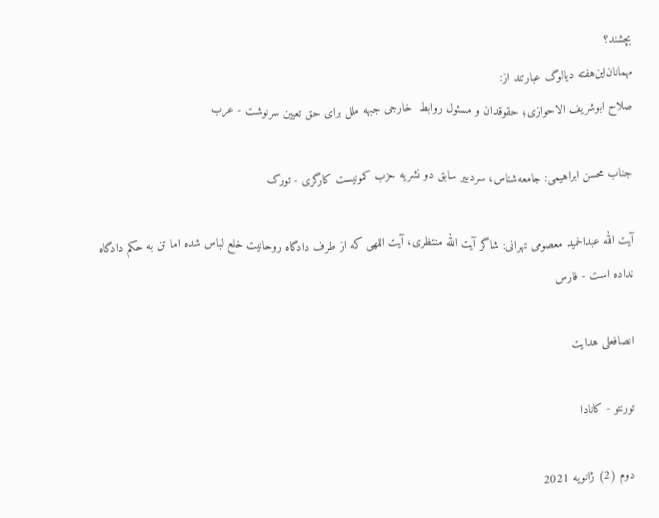بچشند؟
مهمانان‌این‌هفته دیالوگ عبارتند از:
صلاح ابوشریف الاحوازی؛ حقوقدان و مسئول روابط  خارجی جبهه ملل برای حق تعیین سرنوشت - عرب

جناب محسن ابراهیمی: جامعه‌شناس، سردبیر سابق دو نشریه حزب کمونیست کارگری - تورک

آیت الله عبدالحمید معصومی تهرانی: شاگر آیت الله منتظری، آیت اللهی که از طرف دادگاه روحانیت خلع لباس شده اما تن به حکم دادگاه نداده است - فارس

انصافعلی هدایت

تورنتو - کانادا

دوم (2) ژانویه 2021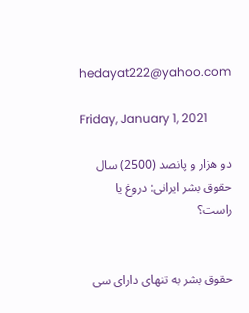hedayat222@yahoo.com

Friday, January 1, 2021

دو هزار و پانصد (2500) سال حقوق بشر ایرانی: دروغ یا راست؟


حقوق بشر به تنهای دارای سی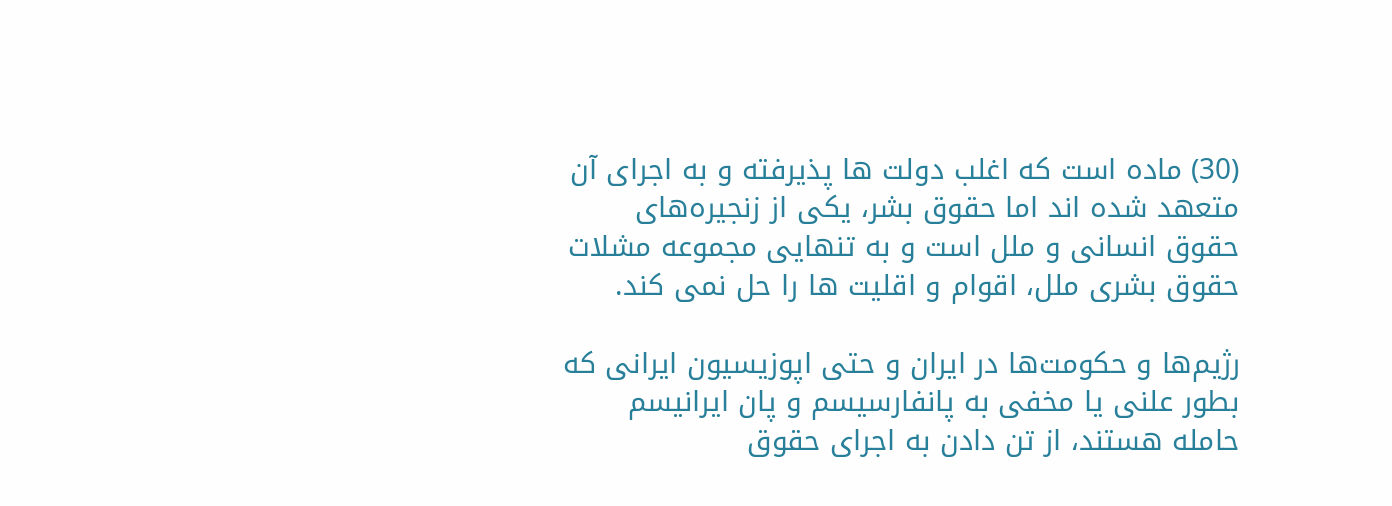(30) ماده است که اغلب دولت ها پذیرفته و به اجرای آن متعهد شده اند اما حقوق بشر، یکی از زنجیره‌های حقوق انسانی و ملل است و به تنهایی مجموعه مشلات حقوق بشری ملل، اقوام و اقلیت ها را حل نمی کند.

رژیم‌ها و حکومت‌ها در ایران و حتی اپوزیسیون ایرانی که بطور علنی یا مخفی به پانفارسیسم و پان ایرانیسم حامله هستند، از تن دادن به اجرای حقوق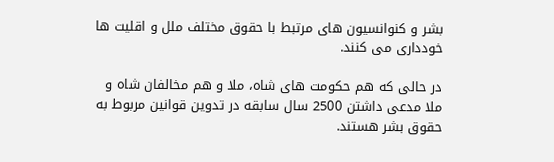بشر و کنوانسیون های مرتبط با حقوق مختلف ملل و اقلیت ها خودداری می کنند.

در حالی که هم‌ حکومت های شاه، ملا و هم ‌مخالفان شاه و ملا مدعی داشتن 2500 سال سابقه در تدوین قوانین مربوط به حقوق بشر هستند.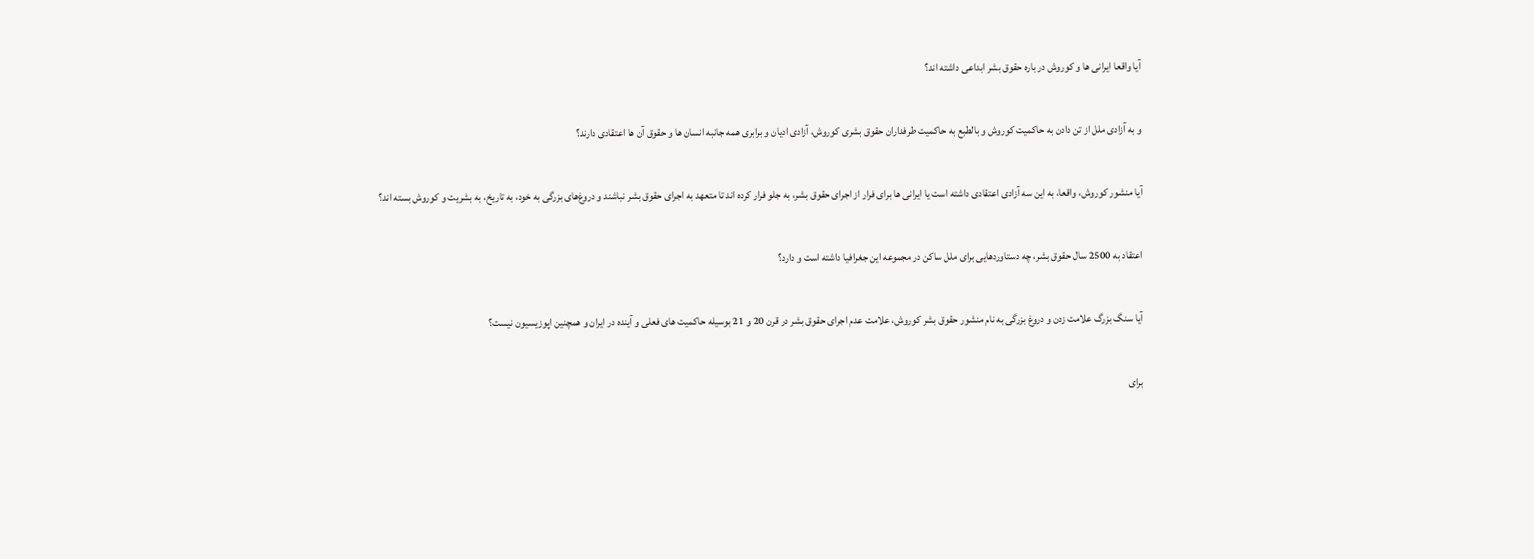آیا واقعا ایرانی ها و کوروش در باره حقوق بشر ابداعی داشته اند؟

و به آزادی ملل از تن دادن به حاکمیت کوروش و بالطبع به حاکمیت طرفداران حقوق بشری کوروش، آزادی ادیان و برابری همه جانبه انسان ها و حقوق آن ها اعتقادی دارند؟

آیا منشور کوروش، واقعا، به این سه آزادی اعتقادی داشته است یا ایرانی ها برای فرار از اجرای حقوق بشر، به جلو فرار کرده اند تا متعهد به اجرای حقوق بشر نباشند و دروغ‌های بزرگی به خود، به تاریخ، به بشریت و کوروش بسته اند؟

اعتقاد به 2500 سال حقوق بشر، چه دستاوردهایی برای ملل ساکن در مجموعه این جغرافیا داشته است و دارد؟

آیا سنگ بزرگ علامت زدن و دروغ بزرگی به نام منشور حقوق بشر کوروش، علامت عدم اجرای حقوق بشر در قرن 20 و 21 بوسیله حاکمیت های فعلی و آینده در ایران و همچنین اپوزیسیون نیست؟

برای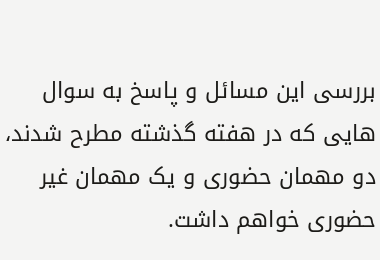بررسی این مسائل و پاسخ به سوال هایی که در هفته گذشته مطرح شدند، دو مهمان حضوری و یک مهمان غیر حضوری خواهم داشت.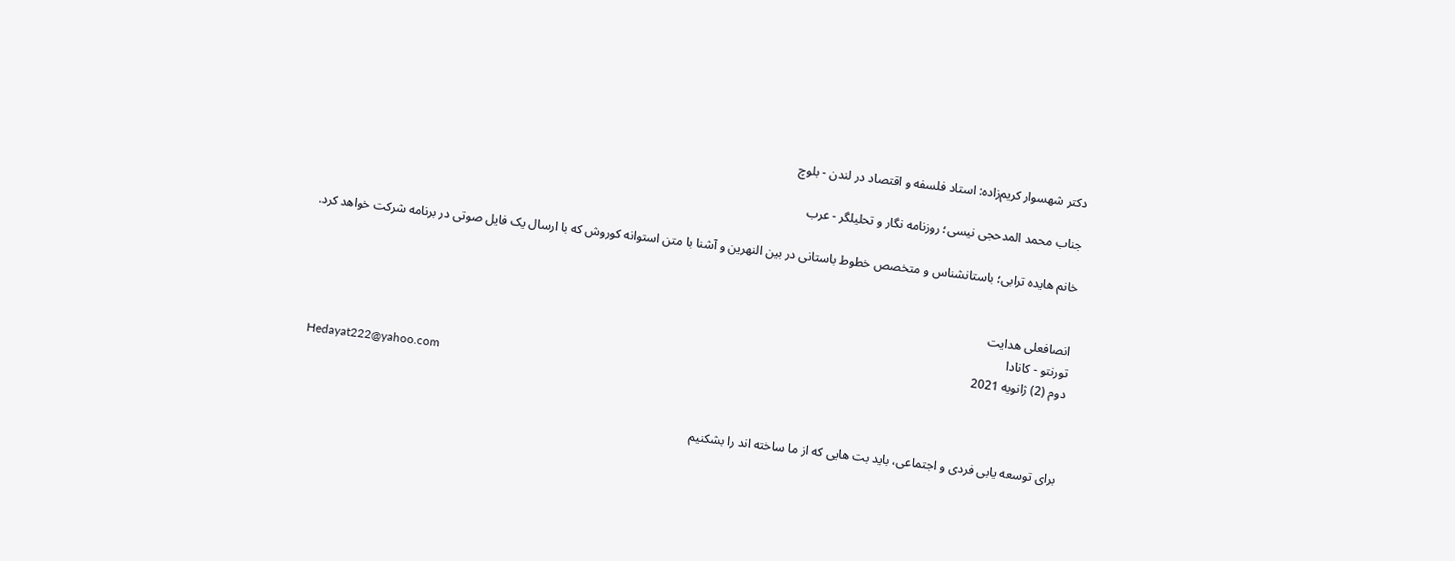دکتر شهسوار کریم‌زاده: استاد فلسفه و اقتصاد در لندن - بلوچ

جناب محمد المدحجی نیسی؛ روزنامه نگار و تحلیلگر - عرب

خانم هایده ترابی؛ باستانشناس و متخصص خطوط باستانی در بین النهرین و آشنا با متن استوانه کوروش که با ارسال یک فایل صوتی در برنامه شرکت خواهد کرد.


انصافعلی هدایت
تورنتو - کانادا
دوم (2) ژانویه 2021
 Hedayat222@yahoo.com


برای توسعه یابی فردی و اجتماعی، باید بت هایی که از ما ساخته اند را بشکنیم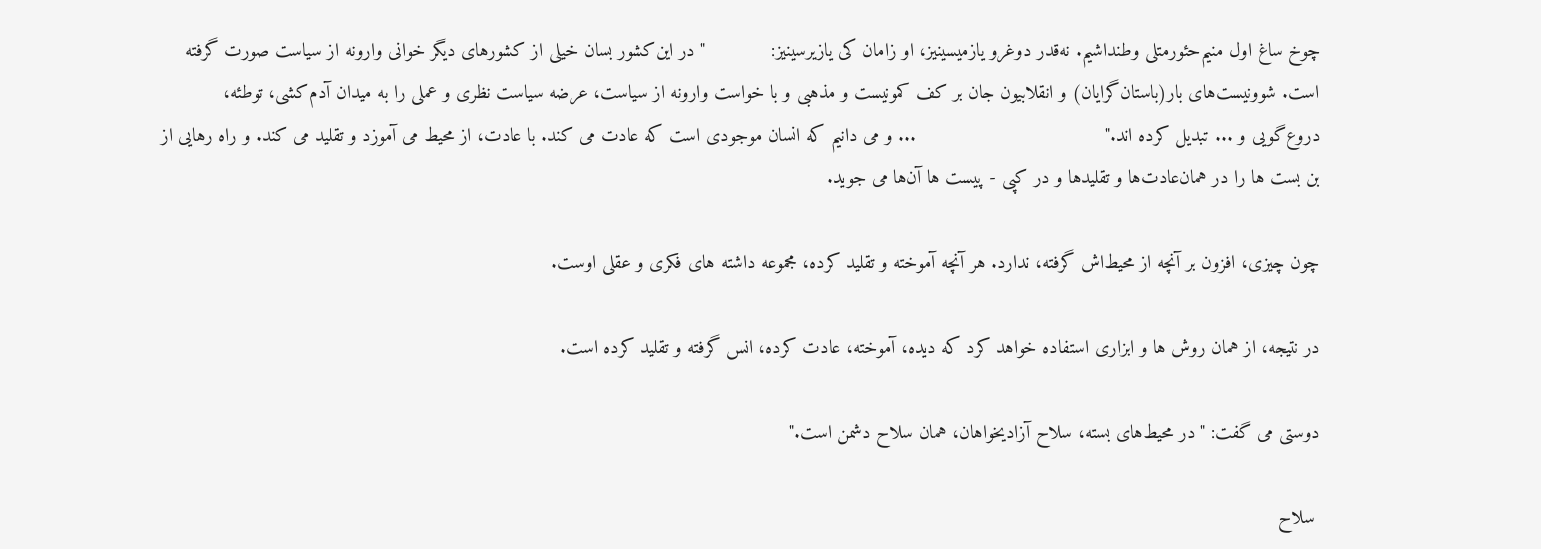چوخ ساغ اول منیم‌حئورمتلی وطنداشیم. نه‌قدر دوغرو یازمیسینیز، او زامان کی یازیرسینیز:            "در این‌کشور بسان خیلی از کشورهای دیگر خوانی وارونه از سیاست صورت گرفته است. شوونیست‌های بار(باستان‌گرایان) و انقلابیون جان بر کف کمونیست و مذهبی و با خواست وارونه از سیاست، عرضه سیاست نظری و عملی را به میدان آدم‌کشی، توطئه، دروع‌گویی و ... تبدیل کرده اند."                                  ... و می دانیم که انسان موجودی است که عادت می کند. با عادت، از محیط می آموزد و تقلید می کند. و راه ‌رهایی از بن بست ها را در همان‌عادت‌ها و تقلیدها و در کپی - پیست ها آن‌ها می جوید.

چون چیزی، افزون بر آنچه از محیط‌اش گرفته، ندارد. هر آنچه آموخته و تقلید کرده، مجموعه داشته های فکری و عقلی اوست.

در نتیجه، از همان روش ها و ابزاری استفاده خواهد کرد که دیده، آموخته، عادت کرده، انس گرفته و تقلید کرده است.

دوستی می گفت: "در محیط‌های بسته، سلاح آزادیخواهان، همان سلاح دشمن است."

 سلاح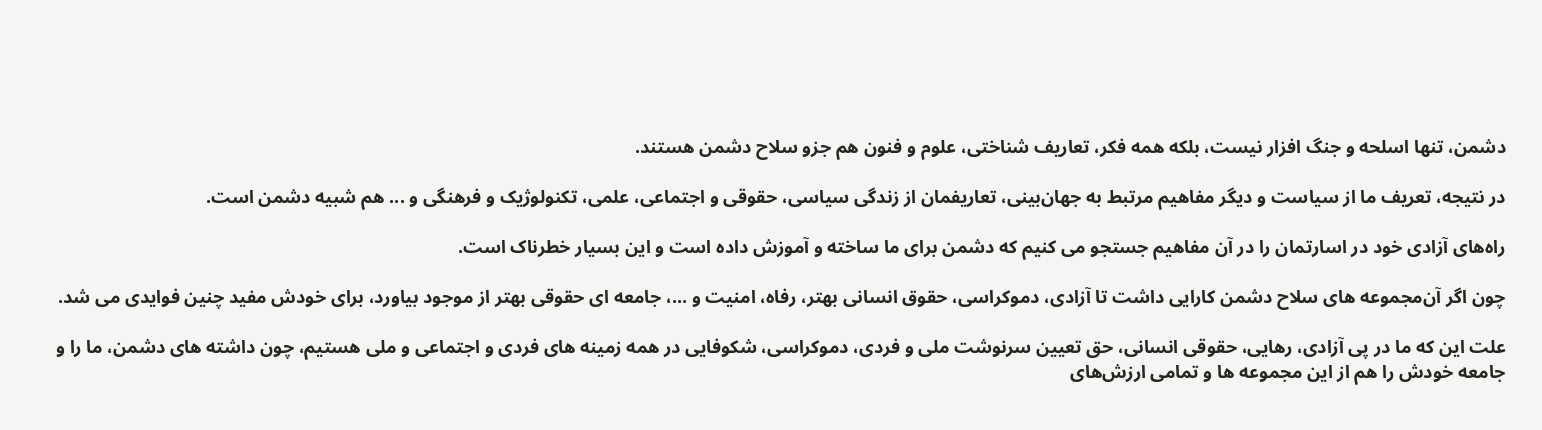دشمن، تنها اسلحه و جنگ افزار نیست، بلکه همه فکر، تعاریف شناختی، علوم و فنون هم‌ جزو سلاح دشمن هستند.

در نتیجه، تعریف ما از سیاست و دیگر مفاهیم‌ مرتبط به جهان‌بینی، تعاریفمان از زندگی سیاسی، حقوقی و اجتماعی، علمی، تکنولوژیک و فرهنگی و ... هم شبیه دشمن است.

راه‌های آزادی خود در اسارتمان را در آن مفاهیم جستجو می کنیم که دشمن برای ما ساخته و آموزش داده است و این بسیار خطرناک است.

چون اگر آن‌مجموعه های سلاح دشمن کارایی داشت تا آزادی، دموکراسی، حقوق انسانی بهتر، رفاه، امنیت و ...، جامعه ای حقوقی بهتر از موجود بیاورد، برای خودش مفید چنین فوایدی می شد.

علت این که ما در پی آزادی، رهایی، حقوقی انسانی، حق تعیین سرنوشت ملی و فردی، دموکراسی، شکوفایی در همه زمینه های فردی و اجتماعی و ملی هستیم، چون داشته های دشمن، ما را و جامعه خودش را هم ‌از این‌ مجموعه ها و تمامی ارزش‌های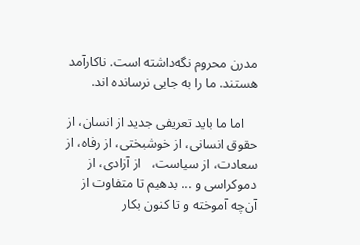مدرن ‌محروم نگه‌داشته است. ناکارآمد هستند. ما را به جایی نرسانده اند.

    اما ما باید تعریفی جدید از انسان، از حقوق انسانی، از خوشبختی، از رفاه، از سعادت، از سیاست،   از آزادی، از دموکراسی و ... بدهیم تا متفاوت از آن‌چه آموخته و تا کنون بکار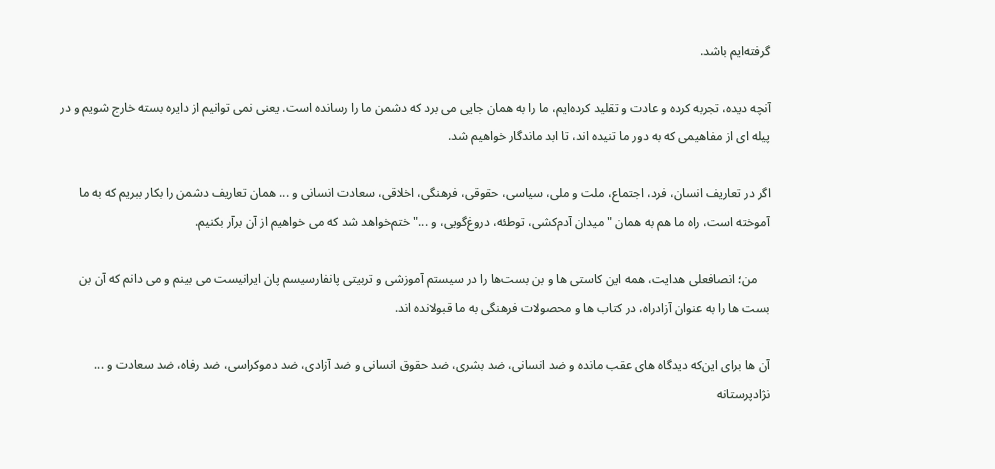گرفته‌ایم باشد.

آنچه دیده، تجربه کرده و عادت و تقلید کرده‌ایم، ما را به همان جایی می برد که دشمن ما را رسانده است. یعنی نمی توانیم از دایره بسته خارج شویم و در پیله ای از مفاهیمی که به دور ما تنیده اند، تا ابد ماندگار خواهیم شد.

اگر در تعاریف انسان، فرد، اجتماع، ملت و ملی، سیاسی، حقوقی، فرهنگی، اخلاقی، سعادت انسانی و ... همان تعاریف دشمن را بکار ببریم که به ما آموخته است، راه ما هم به همان "میدان آدم‌کشی، توطئه، دروغ‌گویی، و ..." ختم‌خواهد شد که می خواهیم از آن برآر بکنیم.

    من؛ انصافعلی هدایت، همه این‌ کاستی ها و بن بست‌ها را در سیستم آموزشی و تربیتی پانفارسیسم پان ایرانیست می بینم و می دانم که آن بن بست ها را به عنوان آزادراه، در کتاب ها و محصولات فرهنگی به ما قبولانده اند.

آن ها برای این‌که دیدگاه های عقب مانده و ضد انسانی، ضد بشری، ضد حقوق انسانی و ضد آزادی، ضد دموکراسی، ضد رفاه، ضد سعادت و ...  نژادپرستانه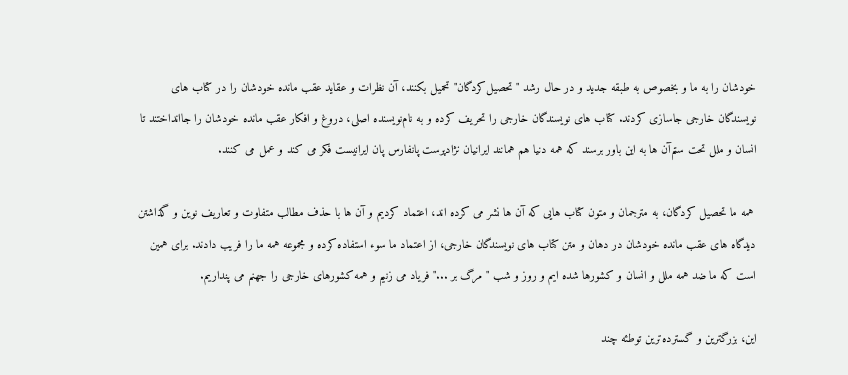خودشان را به ما و بخصوص به طبقه جدید و در حال رشد "تحصیل‌کردگان" تحمیل بکنند، آن نظرات و عقاید عقب مانده خودشان را در کتاب های نویسندگان خارجی جاسازی کردند. کتاب های نویسندگان خارجی را تحریف کرده و به نام‌نویسنده اصلی، دروغ و افکار عقب مانده خودشان را جاانداختند تا انسان و ملل تحت ستم‌آن ها به این باور برسند که همه دنیا هم همانند ایرانیان نژادپرست پانفارس پان ایرانیست فکر می کند و عمل می کنند.

 همه ما تحصیل کردگان، به مترجمان و متون کتاب هایی که آن ها نشر می کرده اند، اعتماد کردیم و آن ها با حذف مطالب متفاوت و تعاریف نوین و گذاشتن دیدگاه های عقب مانده خودشان در دهان و متن کتاب های نویسندگان خارجی، از اعتماد ما سوء استفاده کرده و مجموعه همه ما را فریب دادند. برای همین است که ما ضد همه ملل و انسان و کشورها شده ایم و روز و شب "مرگ بر ..." فریاد می زنیم و همه کشورهای خارجی را جهنم می پنداریم.

این، بزرگترین و گسترده‌ترین توطئه چند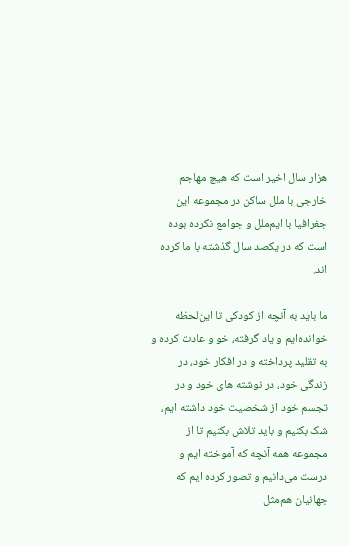هزار سال اخیر است که هیچ مهاجم خارجی با ملل ساکن در مجموعه این جغرافیا با ایم‌ملل و جوامع نکرده بوده است که در یکصد سال گذشته با ما کرده اند.

ما باید به آنچه از کودکی تا این‌لحظه خوانده‌ایم و یاد گرفته، خو و عادت کرده و به تقلید پرداخته و در افکار خود، در زندگی خود، در نوشته های خود و در تجسم خود از شخصیت خود داشته ایم، شک بکنیم و باید تلاش بکنیم ‌تا از مجموعه همه آنچه که آموخته ایم و درست می‌دانیم و تصور کرده ایم که جهانیان هم‌مثل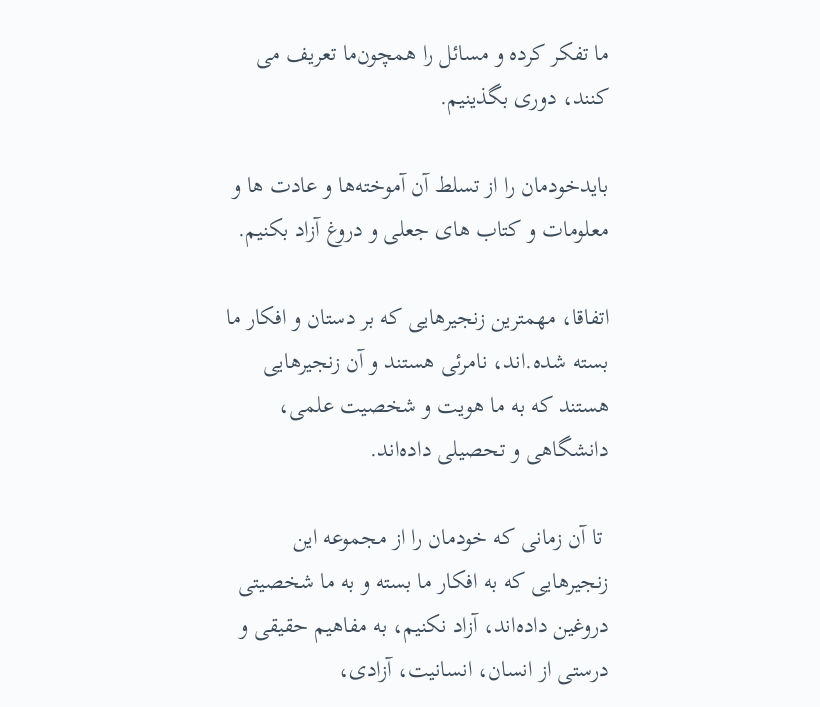ما تفکر کرده و مسائل را همچون‌ما تعریف می کنند، دوری بگذینیم.

بایدخودمان را از تسلط آن آموخته‌ها و عادت ها و معلومات و کتاب های جعلی و دروغ آزاد بکنیم.

اتفاقا، مهمترین زنجیرهایی که بر دستان و افکار ما بسته شده.اند، نامرئی هستند و آن زنجیرهایی هستند که به ما هویت و شخصیت علمی، دانشگاهی و تحصیلی داده‌اند.

 تا آن زمانی که خودمان را از مجموعه این زنجیرهایی که به افکار ما بسته و به ما شخصیتی دروغین داده‌اند، آزاد نکنیم، به مفاهیم حقیقی و درستی از انسان، انسانیت، آزادی،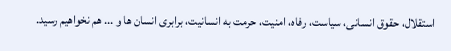استقلال، حقوق انسانی، سیاست، رفاه، امنیت، حرمت به انسانیت، برابری انسان ها و ... هم ‌نخواهیم رسید.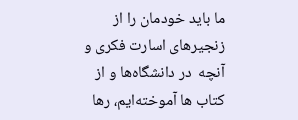ما باید خودمان را از زنجیرهای اسارت فکری و آنچه  در دانشگاه‌ها و از کتاب ها آموخته‌ایم، رها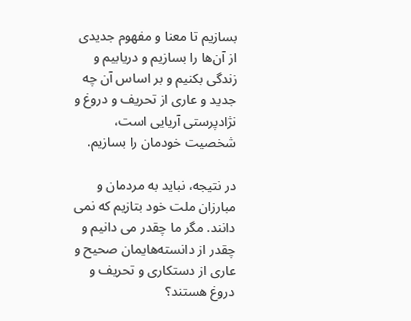بسازیم تا معنا و مفهوم جدیدی از آن‌ها را بسازیم و دریابیم و زندگی بکنیم و بر اساس آن چه جدید و عاری از تحریف و دروغ و نژادپرستی آریایی است، شخصیت خودمان را بسازیم.

در نتیجه، نباید به مردمان و مبارزان ملت خود بتازیم که نمی دانند. مگر ما چقدر می دانیم و چقدر از دانسته‌هایمان صحیح و عاری از دستکاری و تحریف و دروغ هستند؟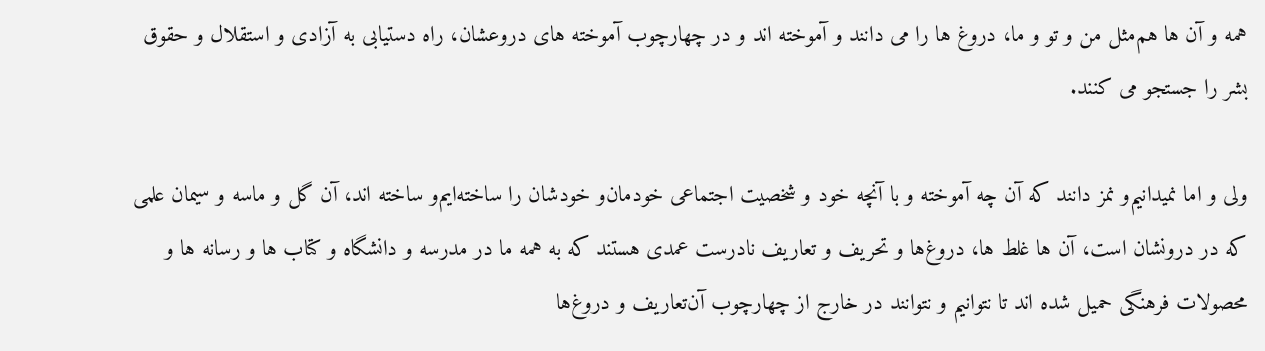همه و آن ها هم‌مثل من و تو و ما، دروغ ها را می دانند و آموخته اند و در چهارچوب آموخته های دروعشان، راه دستیابی به آزادی و استقلال و حقوق بشر را جستجو می کنند.

ولی و اما نمیدانیم‌و نمز دانند که آن چه آموخته و با آنچه خود و شخصیت اجتماعی خودمان‌و خودشان را ساخته‌ایم‌و ساخته اند، آن گل و ماسه و سیمان علمی که در درونشان است، آن ها غلط ها، دروغ‌ها و تحریف و تعاریف نادرست عمدی هستند که به همه ما در مدرسه و دانشگاه و کتاب ها و رسانه ها و محصولات فرهنگی حمیل شده اند تا نتوانیم و نتوانند در خارج از چهارچوب آن‌تعاریف و دروغ‌ها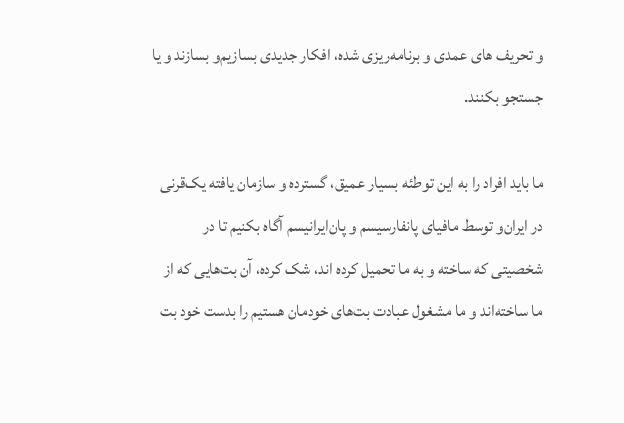و تحریف های عمدی و برنامه‌ریزی شده، افکار جدیدی بسازیم‌و بسازند و یا جستجو بکنند.

ما باید افراد را به این توطئه بسیار عمیق، گسترده و سازمان یافته یک‌قرنی در ایران‌و توسط مافیای پانفارسیسم و پان‌ایرانیسم آگاه بکنیم ‌تا در شخصیتی که ساخته و به ما تحمیل کرده اند، شک کرده، آن بت‌هایی که از ما ساخته‌اند و ما مشغول عبادت بت‌های خودمان هستیم را بدست خود بت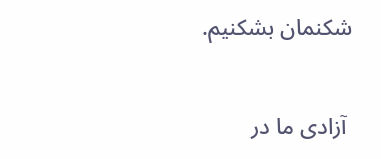شکنمان بشکنیم.

 آزادی ما در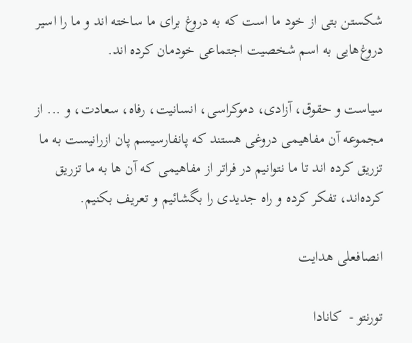شکستن بتی از خود ما است که به دروغ برای ما ساخته اند و ما را اسیر دروغ‌هایی به اسم شخصیت اجتماعی خودمان کرده اند.

سیاست و حقوق، آزادی، دموکراسی، انسانیت، رفاه، سعادت، و ... از مجموعه آن مفاهیمی دروغی هستند که پانفارسیسم پان ازرانیست به ما تزریق کرده اند تا ما نتوانیم در فراتر از مفاهیمی که آن ها به ما تزریق کرده‌اند، تفکر کرده و راه جدیدی را بگشائیم و تعریف بکنیم.

انصافعلی هدایت

تورنتو -  کانادا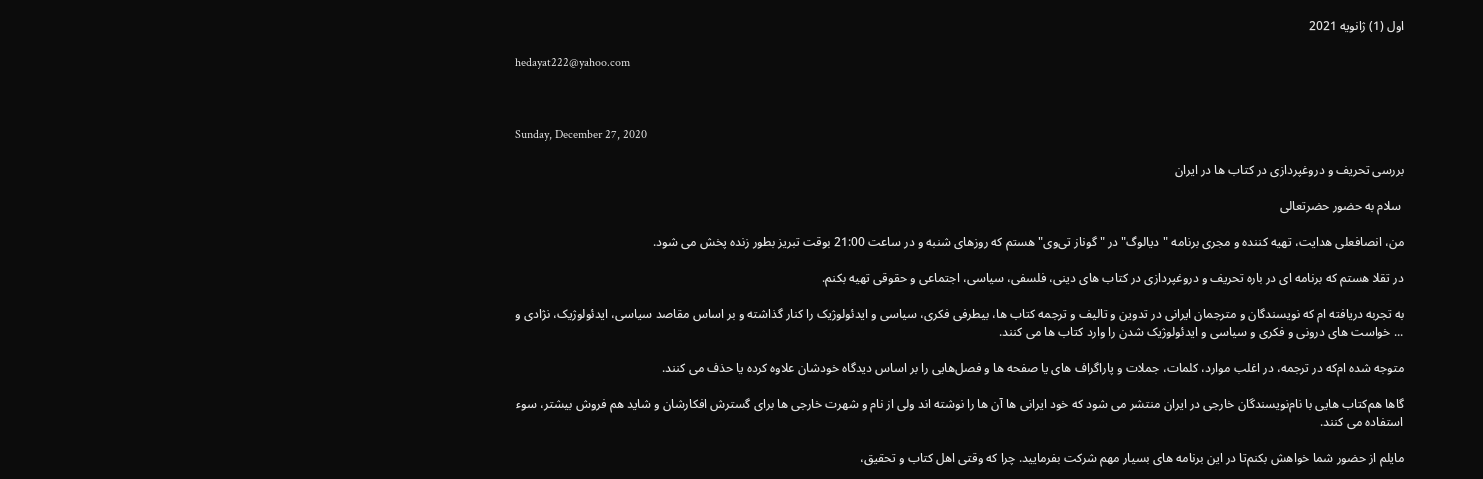اول (1) ژانویه 2021

hedayat222@yahoo.com



Sunday, December 27, 2020

بررسی تحریف و دروغپردازی در کتاب ها در ایران

 سلام به حضور حضرتعالی

من، انصافعلی هدایت، تهیه کننده و مجری برنامه "دیالوگ" در "گوناز تی‌وی" هستم که روزهای شنبه و در ساعت 21:00 بوقت تبریز بطور زنده پخش می شود.

در تقلا هستم که برنامه ای در باره تحریف و دروغپردازی در کتاب های دینی، فلسفی، سیاسی، اجتماعی و حقوقی تهیه بکنم.

به تجربه دریافته ام که نویسندگان و مترجمان ایرانی در تدوین و تالیف و ترجمه کتاب ها، بیطرفی فکری، سیاسی و ایدئولوژیک را کنار گذاشته و بر اساس مقاصد سیاسی، ایدئولوژیک، نژادی و ... خواست های درونی و فکری و سیاسی و ایدئولوژیک شدن را وارد کتاب ها می کنند.

متوجه شده ام‌که در ترجمه، در اغلب موارد، کلمات، جملات و پاراگراف های یا صفحه ها و فصل‌هایی را بر اساس دیدگاه خودشان علاوه کرده یا حذف می کنند.

گاها هم‌کتاب هایی با نام‌نویسندگان خارجی در ایران منتشر می شود که خود ایرانی ها آن ها را نوشته اند ولی از نام و شهرت خارجی ها برای گسترش افکارشان و شاید هم فروش بیشتر، سوء استفاده می کنند.

مایلم از حضور شما خواهش بکنم‌تا در این برنامه های بسیار مهم شرکت بفرمایید. چرا که وقتی اهل کتاب و تحقیق،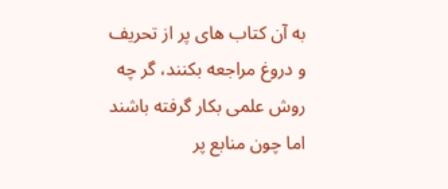به آن کتاب های پر از تحریف و دروغ مراجعه بکنند، گر چه روش علمی بکار گرفته باشند اما چون منابع پر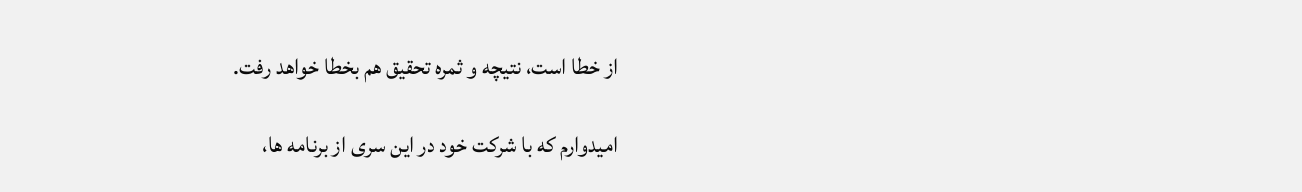از خطا است، نتیچه و ثمره تحقیق هم بخطا خواهد رفت.

امیدوارم‌ که با شرکت خود در این سری از برنامه ها،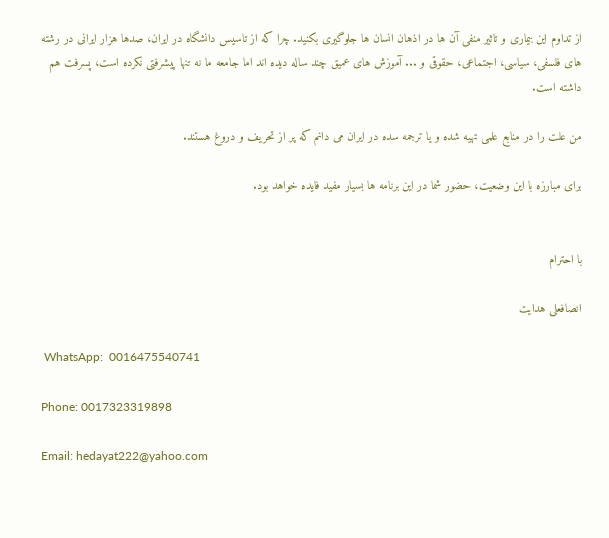از تداوم این بیماری و تاثیر منفی آن ها در اذهان انسان ها جلوگیری بکنید. چرا که از تاسیس دانشگاه در ایران، صدها هزار ایرانی در رشته های فلسفی، سیاسی، اجتماعی، حقوقی و ... آموزش های عمیق چند ساله دیده اند اما جامعه ما نه تنها پیشرفتی نکرده است، پسرفت هم داشته است.

من علت را در منابع علمی تهیه شده و یا ترجمه سده در ایران می دانم که پر از تحریف و دروغ هستند.

برای مبارزه با این وضعیت، حضور شما در این برنامه ها بسیار مفید فایده خواهد بود.


با احترام

انصافعلی هدایت

 WhatsApp:  0016475540741

Phone: 0017323319898

Email: hedayat222@yahoo.com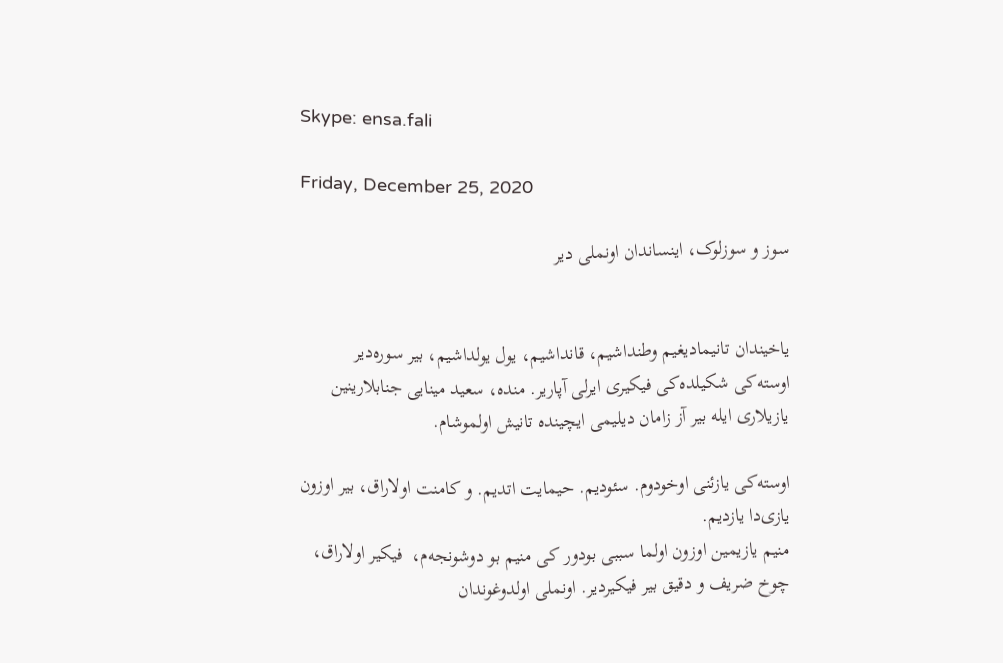Skype: ensa.fali

Friday, December 25, 2020

سوز و سوزلوک، اینساندان اونملی دیر


یاخیندان تانیمادیغیم وطنداشیم، قانداشیم، یول یولداشیم، بیر سوره‌دیر اوسته‌کی شکیلده‌کی فیکیری ایرلی آپاریر. منده، سعید مینایی جنابلارینین یازیلاری ایله بیر آز زامان دیلیمی ایچینده تانیش اولموشام‌.

اوسته‌کی یازئنی اوخودوم. سئودیم. حیمایت اتدیم. و کامنت اولاراق، بیر اوزون یازی‌دا یازدیم.
منیم یازیمین اوزون اولما سببی بودور کی منیم بو دوشونجه‌م،  فیکیر اولاراق، چوخ ضریف و دقیق بیر فیکیر‌دیر. اونملی اولدوغوندان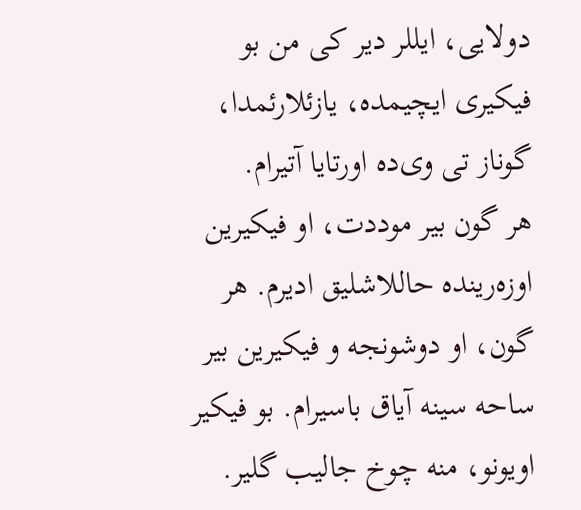دولایی،‌ ایللر دیر کی من بو فیکیری ایچیمده، یازئلارئمدا، گوناز‌ تی وی‌ده اورتایا آتیرام.
هر گون بیر موددت، او فیکیرین اوزه‌رینده حاللاشلیق ادیرم. هر گون، او دوشونجه و فیکیرین بیر ساحه سینه آیاق باسیرام. بو فیکیر اویونو، منه چوخ جالیب گلیر.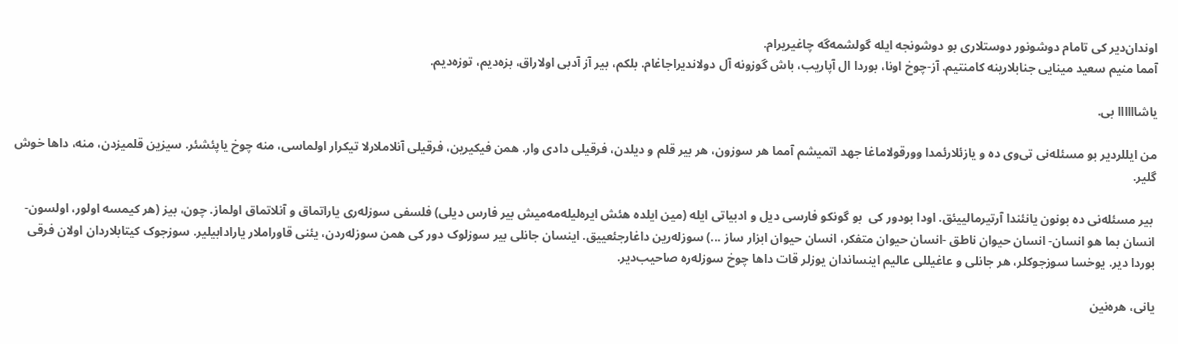اوندان‌دیر کی تامام دوشونور دوستلاری بو دوشونجه‌ ایله گولشمه‌گه چاغیریرام.
آمما منیم سعید مینایی‌ جنابلارینه کامنتیم. آز-چوخ اونا، بوردا ال آپاریب، باش گوزونه آل دولاندیراجاغام. بلکم، بیر آز آدبی اولاراق، بزه‌دیم، توزه‌دیم.

یاشاااااا بی.

من ایللردیر بو مسئله‌نی تی‌وی ده و یازئلارئمدا وورقولاماغا جهد اتمیشم آمما هر سوزون، هر بیر قلم و دیلدن، فرقیلی دادی وار. همن فیکیرین، فرقیلی آنلاملارلا تیکرار اولماسی، منه چوخ یاپئشئر. سیزین قلمیزدن، منه، داها خوش گلیر.

 بیر مسئله‌نی ده بونون یانئندا آرتیرمالییئق. اودا بودور کی  بو گونکو فارسی دیل و ادبیاتی ایله (مین ایلده هئش ایره‌لیله‌مه‌میش بیر فارس دیلی) فلسفی سوزله‌ری یاراتماق و آنلاتماق اولماز. چون، بیز (هر کیمسه اولور، اولسون- انسان بما هو انسان- انسان حیوان ناطق -انسان حیوان متفکر، انسان حیوان ابزار ساز ...) سوزله‌رین داغارجئعییق. اینسان جانلی بیر سوزلوک دور کی همن سوزله‌ر‌دن، یئنی قاوراملار یارادابیلیر. سوزجوک کیتابلاردان اولان فرقی بوردا دیر. یوخسا سوزجوکلر، هر جانلی و عاغیللی عالیم اینساندان یوزلر قات داها چوخ سوزله‌ره صاحیب‌دیر.

یانی، هره‌نین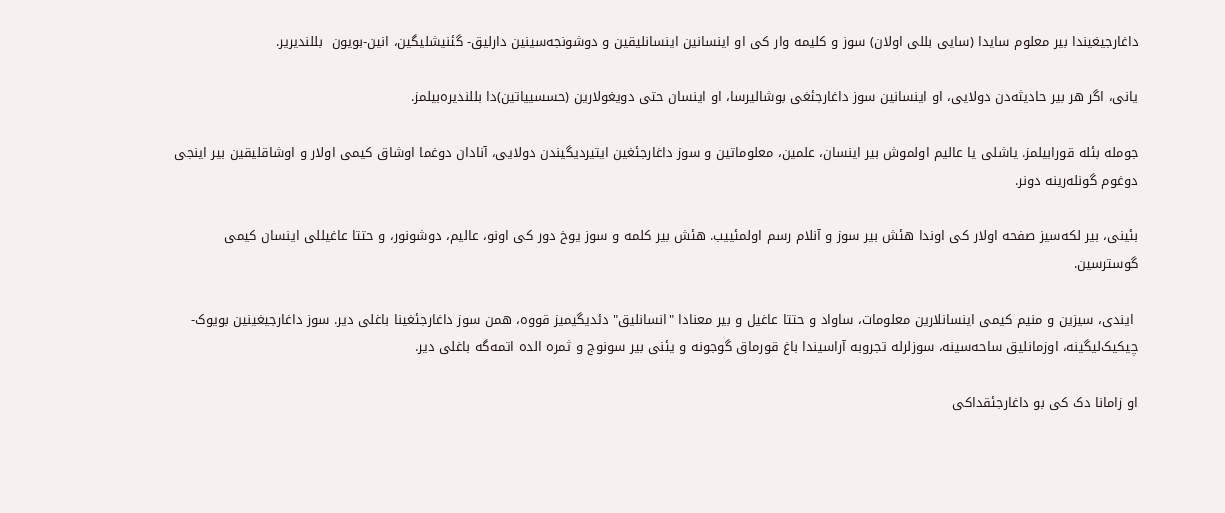داغارجیغیندا بیر معلوم سایدا (سایی بللی اولان) سوز و کلیمه وار کی او اینسانین اینسانلیقین و دوشونجه‌سینین دارلیق- گئنیشلیگین، انین-بویون  بللندیریر.

یانی، اگر هر بیر حادیثه‌دن دولایی، او اینسانین سوز داغارجئغی بوشالیرسا، او اینسان حتی دویغولارین (حسسییاتین)دا بللندیره‌بیلمز.

جومله بئله قورابیلمز. یاشلی یا عالیم اولموش بیر اینسان، علمین، معلوماتین و سوز داغارجئغین ایتیردیگیندن دولایی، آنادان دوغما اوشاق کیمی اولار و اوشاقلیقین بیر اینجی دوغوم گونله‌رینه دونر.

بئینی، بیر لکه‌سیز صفحه اولار کی اوندا هئش بیر سوز و آنلام رسم اولمئییب. هئش بیر کلمه و سوز یوخ دور کی اونو، عالیم، دوشونور، و حتتا عاغیللی اینسان کیمی گوسترسین.

 ایندی، سیزین و منیم کیمی اینسانلارین معلومات، ساواد و حتتا عاغیل و بیر معنادا "انسانلیق" دئدیگیمیز قووه، همن سوز داغارجئغینا باغلی دیر. سوز داغارجیغینین بویوک- چیکیک‌لیگینه، اوزمانلیق ساحه‌سینه، سوزلرله تجروبه آراسیندا باغ قورماق گوجونه و یئنی بیر سونوج و ثمره الده اتمه‌گه باغلی دیر‌.

او زامانا دک کی بو داغارجئقداکی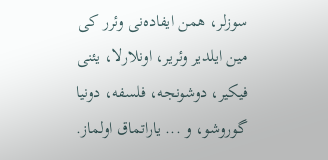سوزلر، همن ایفاده‌نی وئرر کی مین ایلدیر وئریر، اونلارلا، یئنی فیکیر، دوشونجه، فلسفه، دونیا گوروشو، و ... یاراتماق اولماز.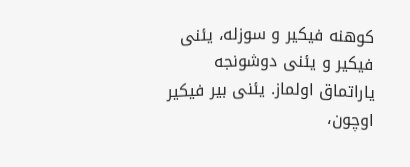کوهنه فیکیر و سوزله، یئنی فیکیر و یئنی دوشونجه یاراتماق اولماز. یئنی بیر فیکیر اوچون،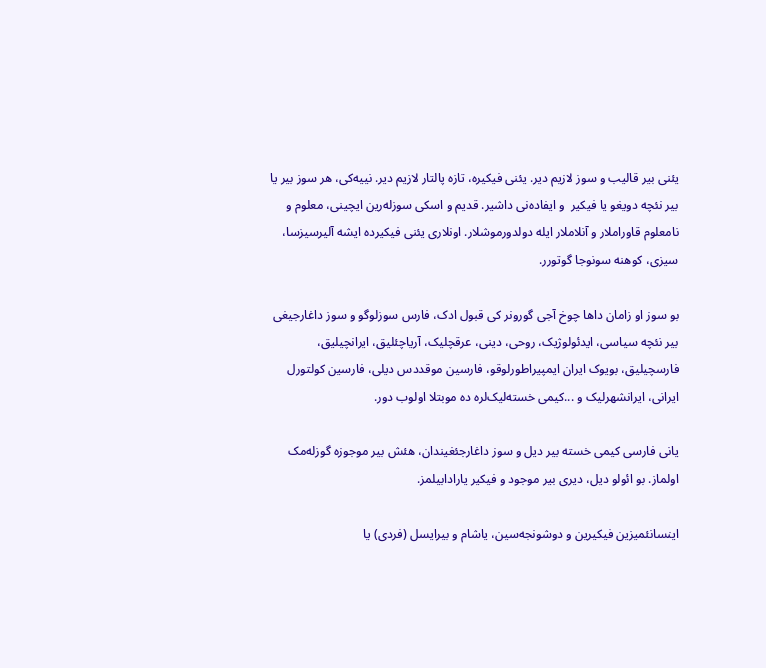یئنی بیر قالیب و سوز لازیم دیر. یئنی فیکیره، تازه پالتار لازیم دیر. نییه‌کی، هر سوز بیر یا بیر نئچه دویغو یا فیکیر  و ایفاده‌نی داشیر. قدیم و اسکی سوزله‌رین ایچینی، معلوم و نامعلوم قاوراملار و آنلاملار ایله دولدورموشلار. اونلاری یئنی فیکیرده ایشه آلیرسیزسا، سیزی، کوهنه سونوجا گوتورر.

بو سوز او زامان داها چوخ آجی گورونر کی قبول ادک، فارس سوزلوگو و سوز داغارجیغی بیر نئچه سیاسی، ایدئولوژیک، روحی، دینی، عرقچلیک، آریاچئلیق، ایرانچیلیق، فارسچیلیق، بویوک ایران ایمپیراطورلوقو، فارسین موقددس دیلی، فارسین کولتورل ایرانی، ایرانشهرلیک و ...کیمی خسته‌لیک‌لره ده موبتلا اولوب دور.

یانی فارسی کیمی خسته بیر دیل و سوز داغارجئغیندان، هئش بیر موجوزه گوزله‌مک اولماز. بو ائولو دیل، دیری بیر موجود و فیکیر یارادابیلمز.

اینسانئمیزین فیکیرین و دوشونجه‌سین، یاشام و بیرایسل (فردی) یا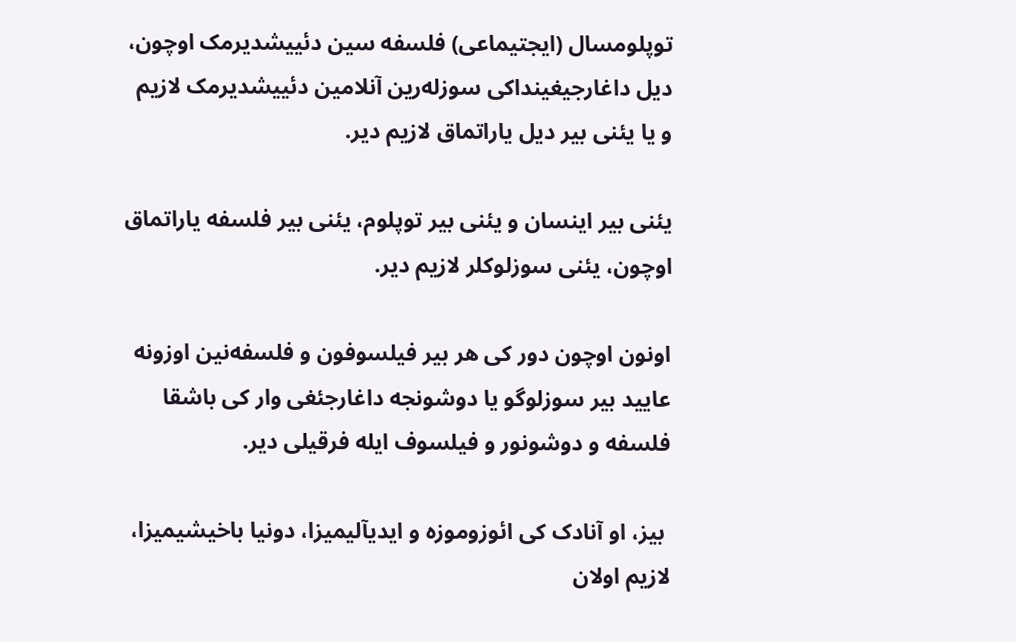توپلومسال (ایجتیماعی) فلسفه سین دئییشدیرمک اوچون، دیل داغارجیغینداکی سوزله‌رین آنلامین دئییشدیرمک لازیم و یا یئنی بیر دیل یاراتماق لازیم‌ دیر.

یئنی بیر اینسان و یئنی بیر توپلوم، یئنی بیر فلسفه یاراتماق اوچون، یئنی سوزلوکلر لازیم دیر.

اونون اوچون‌ دور کی هر بیر فیلسوفون و فلسفه‌نین اوزونه عایید بیر سوزلوگو یا دوشونجه داغارجئغی وار کی باشقا فلسفه و دوشونور و فیلسوف ایله فرقیلی دیر.

 بیز، او آنادک کی ائوزوموزه و ایدیآلیمیزا، دونیا باخیشیمیزا، لازیم اولان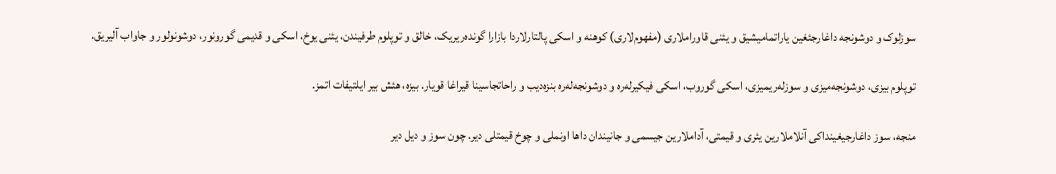سوزلوک و دوشونجه داغارجئغین یاراتمامیشیق و یئنی قاوراملاری (مفهوم‌لاری) کوهنه و اسکی پالتارلاردا بازارا گونده‌ریریک، خالق و توپلوم طرفیندن، یئنی یوخ، اسکی و قدیمی گورونور، دوشونولور و جاواب آلیریق.

توپلوم بیزی، دوشونجه‌میزی و سوزله‌ریمیزی، اسکی گوروب، اسکی فیکیرله‌ره و دوشونجه‌له‌ره بنزه‌دیب و راحاتجاسینا قیراغا قویار. بیزه، هئش بیر ایلتیفات اتمز.

منجه، سوز داغارجیغینداکی آنلاملارین یئری و قیمتی، آداملارین جیسمی و جانیندان داها اونملی و چوخ قیمتلی دیر. چون سوز و دیل دیر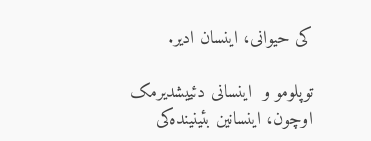کی حیوانی، اینسان ادیر.

توپلومو و  اینسانی دئییشدیرمک اوچون، اینسانین بئینینده‌کی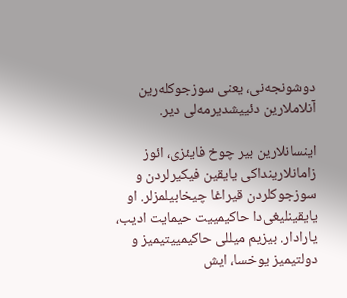دوشونجه‌نی، یعنی سوزجوکله‌رین آنلاملارین دئییشدیرمه‌لی دیر.

اینسانلارین بیر چوخ فایئزی، ائوز زامانلارینداکی یایقین فیکیرلردن و سوزجوکلردن قیراغا چیخابیلمزلر. او یایقینلیغی‌دا حاکیمییت حیمایت ادیب، یارادار. بیزیم میللی حاکیمییتیمیز و دولتیمیز یوخسا، ایش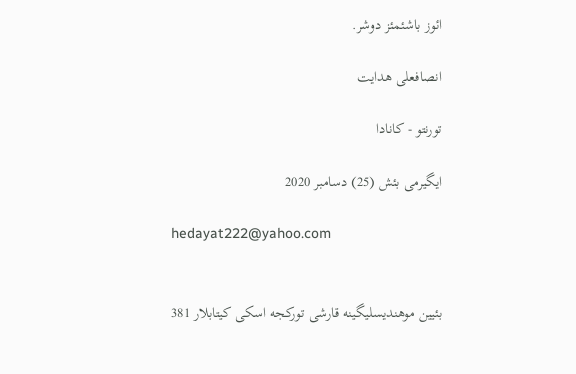ائوز باشئمئز دوشر.

انصافعلی هدایت

تورنتو - کانادا

ایگیرمی بئش (25) دسامبر 2020

hedayat222@yahoo.com


بئیین موهندیسلیگینه قارشی تورکجه اسکی کیتابلار 381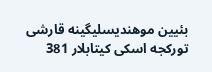بئیین موهندیسلیگینه قارشی تورکجه اسکی کیتابلار 381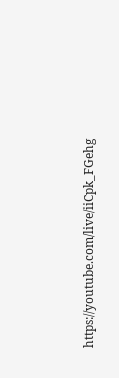https://youtube.com/live/iiCpk_FGehg